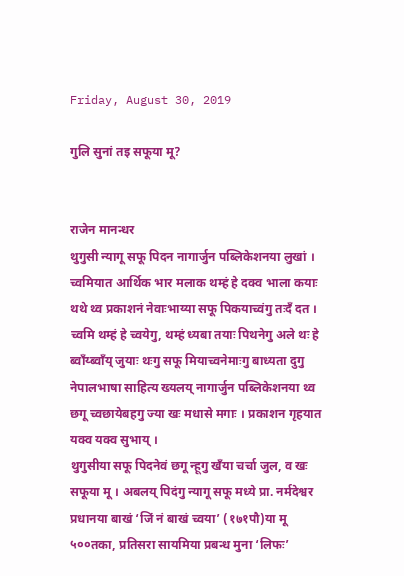Friday, August 30, 2019

गुलि सुनां तइ सफूया मू?


राजेन मानन्धर
थुगुसी न्यागू सफू पिदन नागार्जुन पब्लिकेशनया लुखां । च्वमियात आर्थिक भार मलाक थम्हं हे दक्व भाला कयाः थथे थ्व प्रकाशनं नेवाःभाय्या सफू पिकयाच्वंगु तःदँ दत । च्वमि थम्हं हे च्वयेगु, थम्हं ध्यबा तयाः पिथनेगु अले थः हे ब्वाँय्ब्वाँय् जुयाः थःगु सफू मियाच्वनेमाःगु बाध्यता दुगु नेपालभाषा साहित्य ख्यलय् नागार्जुन पब्लिकेशनया थ्व छगू च्वछायेबहगु ज्या खः मधासे मगाः । प्रकाशन गृहयात यक्व यक्व सुभाय् ।
थुगुसीया सफू पिदनेवं छगू न्हूगु खँया चर्चा जुल, व खः सफूया मू । अबलय् पिदंगु न्यागू सफू मध्ये प्रा. नर्मदेश्वर प्रधानया बाखं ‘जिं नं बाखं च्वया’ (१७१पौ)या मू ५००तका, प्रतिसरा सायमिया प्रबन्ध मुना ‘लिफः’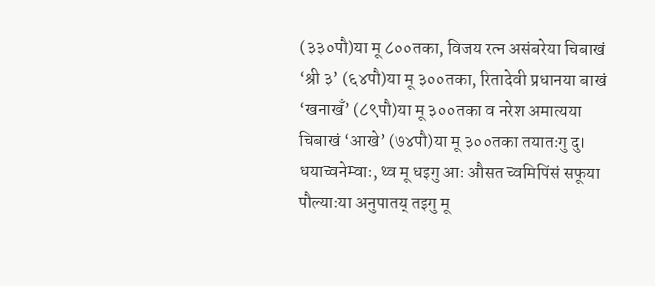(३३०पौ)या मू ८००तका, विजय रत्न असंबरेया चिबाखं ‘श्री ३’ (६४पौ)या मू ३००तका, रितादेवी प्रधानया बाखं ‘खनाखँ’ (८९पौ)या मू ३००तका व नरेश अमात्यया चिबाखं ‘आखे’ (७४पौ)या मू ३००तका तयातःगु दु। धयाच्वनेम्वाः, थ्व मू धइगु आः औसत च्वमिपिंसं सफूया पौल्याःया अनुपातय् तइगु मू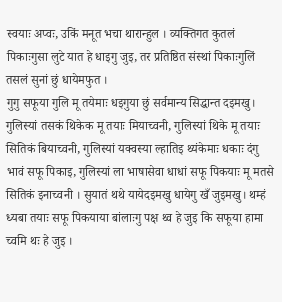स्वयाः अप्वः, उकिं मनूत भचा थारान्हुल । व्यक्तिगत कुतलं पिकाःगुसा लुटे यात हे धाइगु जुइ, तर प्रतिष्ठित संस्थां पिकाःगुलिं तसलं सुनां छुं धायेमफुत ।
गुगु सफूया गुलि मू तयेमाः धइगुया छुं सर्वमान्य सिद्धान्त दइमखु। गुलिस्यां तसकं थिकेक मू तयाः मियाच्वनी, गुलिस्यां थिके मू तयाः सितिकं बियाच्वनी, गुलिस्यां यक्वस्या ल्हातिइ थ्यंकेमाः धकाः दंगु भावं सफू पिकाइ, गुलिस्यां ला भाषासेवा धाधां सफू पिकयाः मू मतसे सितिकं इनाच्वनी । सुयातं थथे यायेदइमखु धायेगु खँ जुइमखु। थम्हं ध्यबा तयाः सफू पिकयाया बांलाःगु पक्ष थ्व हे जुइ कि सफूया हामा च्वमि थः हे जुइ ।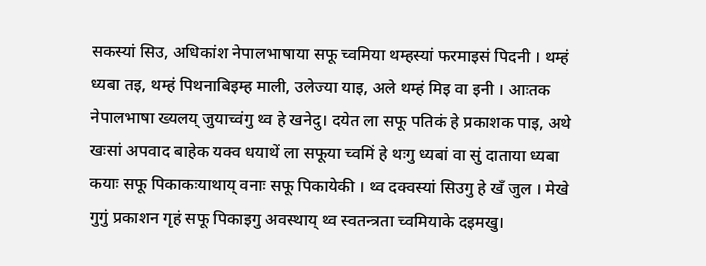सकस्यां सिउ, अधिकांश नेपालभाषाया सफू च्वमिया थम्हस्यां फरमाइसं पिदनी । थम्हं ध्यबा तइ, थम्हं पिथनाबिइम्ह माली, उलेज्या याइ, अले थम्हं मिइ वा इनी । आःतक नेपालभाषा ख्यलय् जुयाच्वंगु थ्व हे खनेदु। दयेत ला सफू पतिकं हे प्रकाशक पाइ, अथे खःसां अपवाद बाहेक यक्व धयाथें ला सफूया च्वमिं हे थःगु ध्यबां वा सुं दाताया ध्यबा कयाः सफू पिकाकःयाथाय् वनाः सफू पिकायेकी । थ्व दक्वस्यां सिउगु हे खँ जुल । मेखे गुगुं प्रकाशन गृहं सफू पिकाइगु अवस्थाय् थ्व स्वतन्त्रता च्वमियाके दइमखु।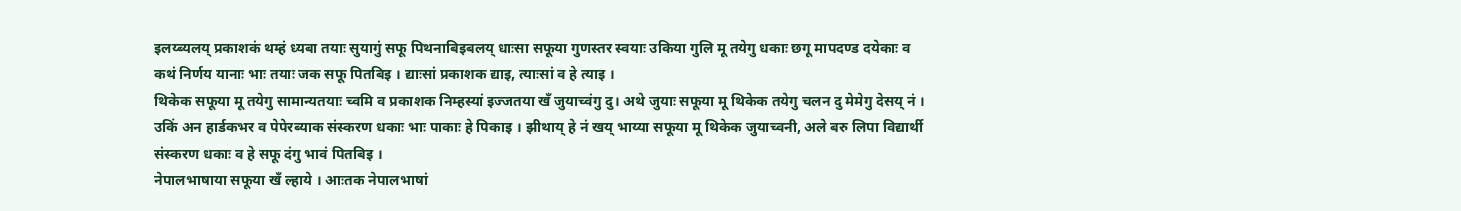इलय्ब्यलय् प्रकाशकं थम्हं ध्यबा तयाः सुयागुं सफू पिथनाबिइबलय् धाःसा सफूया गुणस्तर स्वयाः उकिया गुलि मू तयेगु धकाः छगू मापदण्ड दयेकाः व कथं निर्णय यानाः भाः तयाः जक सफू पितबिइ । द्याःसां प्रकाशक द्याइ, त्याःसां व हे त्याइ ।
थिकेक सफूया मू तयेगु सामान्यतयाः च्वमि व प्रकाशक निम्हस्यां इज्जतया खँ जुयाच्वंगु दु। अथे जुयाः सफूया मू थिकेक तयेगु चलन दु मेमेगु देसय् नं । उकिं अन हार्डकभर व पेपेरब्याक संस्करण धकाः भाः पाकाः हे पिकाइ । झीथाय् हे नं खय् भाय्या सफूया मू थिकेक जुयाच्वनी, अले बरु लिपा विद्यार्थी संस्करण धकाः व हे सफू दंगु भावं पितबिइ ।
नेपालभाषाया सफूया खँ ल्हाये । आःतक नेपालभाषां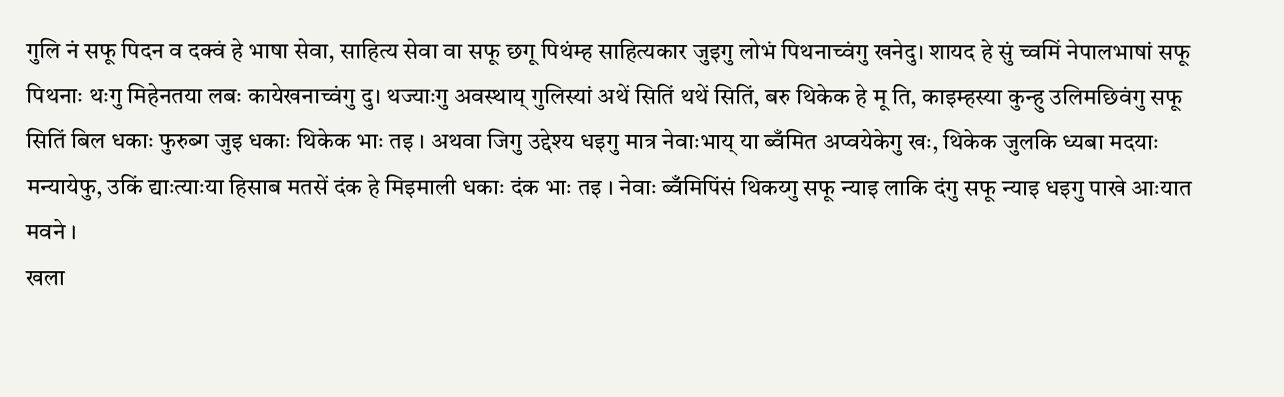गुलि नं सफू पिदन व दक्वं हे भाषा सेवा, साहित्य सेवा वा सफू छगू पिथंम्ह साहित्यकार जुइगु लोभं पिथनाच्वंगु खनेदु। शायद हे सुं च्वमिं नेपालभाषां सफू पिथनाः थःगु मिहेनतया लबः कायेखनाच्वंगु दु। थज्याःगु अवस्थाय् गुलिस्यां अथें सितिं थथें सितिं, बरु थिकेक हे मू ति, काइम्हस्या कुन्हु उलिमछिवंगु सफू सितिं बिल धकाः फुरुब्ग जुइ धकाः थिकेक भाः तइ । अथवा जिगु उद्देश्य धइगु मात्र नेवाःभाय् या ब्वँमित अप्वयेकेगु खः, थिकेक जुलकि ध्यबा मदयाः मन्यायेफु, उकिं द्याःत्याःया हिसाब मतसें दंक हे मिइमाली धकाः दंक भाः तइ । नेवाः ब्वँमिपिंसं थिकय्गु सफू न्याइ लाकि दंगु सफू न्याइ धइगु पाखे आःयात मवने ।
खला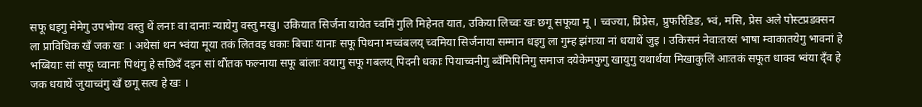सफू धइगु मेमेगु उपभोग्य वस्तु थें लनाः वा दानाः न्यायेगु वस्तु मखु। उकियात सिर्जना यायेत च्वमिं गुलि मिहेनत यात, उकिया लिच्वः खः छगू सफूया मू । च्वज्या, प्रिप्रेस, प्रुफरिडिङ, भ्वं, मसि, प्रेस अले पोस्टप्रडक्सन ला प्राविधिक खँ जक खः । अथेसां थन भ्वंया मूया तकं लितवइ धकाः बिचाः यानाः सफू पिथना मच्वंबलय् च्वमिया सिर्जनाया सम्मान धइगु ला गुम्ह झंगःया नां धयाथें जुइ । उकिसनं नेवाःतय्सं भाषा म्वाकातयेगु भावनां हे भय्बियाः सां सफू घ्वानाः पिथंगु हे सछिदँ दइन सां थौंतक फल्नाया सफू बांलाः वयागु सफू गबलय् पिदनी धकाः पियाच्वनीगु ब्वँमिपिनिगु समाज दयेकेमफुगु खायुगु यथार्थया मिखाकुलिं आःतकं सफूत धाक्व भ्वंया द्ँव हे जक धयाथें जुयाच्वंगु खँ छगू सत्य हे खः ।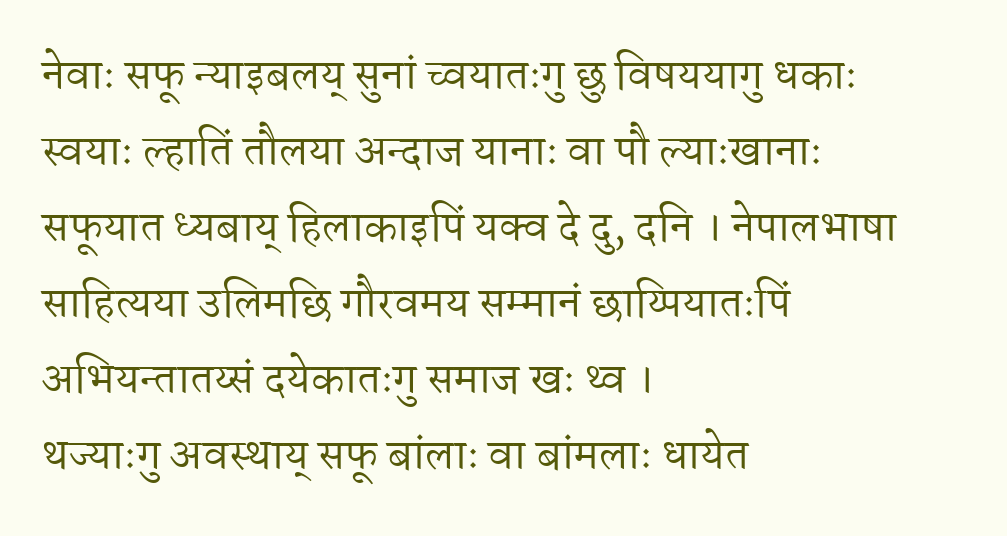नेवाः सफू न्याइबलय् सुनां च्वयातःगु छु विषययागु धकाः स्वयाः ल्हातिं तौलया अन्दाज यानाः वा पौ ल्याःखानाः सफूयात ध्यबाय् हिलाकाइपिं यक्व दे दु, दनि । नेपालभाषा साहित्यया उलिमछि गौरवमय सम्मानं छाय्पियातःपिं अभियन्तातय्सं दयेकातःगु समाज खः थ्व ।
थज्याःगु अवस्थाय् सफू बांलाः वा बांमलाः धायेत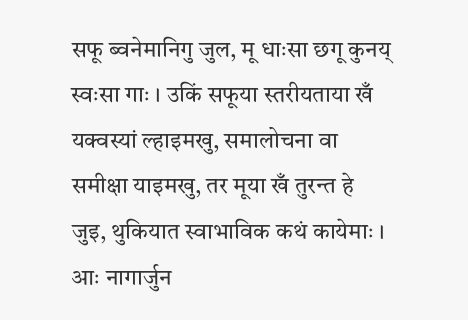सफू ब्वनेमानिगु जुल, मू धाःसा छगू कुनय् स्वःसा गाः । उकिं सफूया स्तरीयताया खँ यक्वस्यां ल्हाइमखु, समालोचना वा समीक्षा याइमखु, तर मूया खँ तुरन्त हे जुइ, थुकियात स्वाभाविक कथं कायेमाः । आः नागार्जुन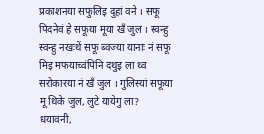प्रकाशनया सफुलिइ दुहां वने । सफू पिदनेवं हे सफूया मूया खँ जुल । स्वन्हु स्वन्हु नखःथें सफू ब्वज्या यानाः नं सफू मिइ मफयाच्वंपिनि दथुइ ला थ्व सरोकारया नं खँ जुल । गुलिस्यां सफूया मू थिके जुल, लुटे यायेगु ला? धयावनी,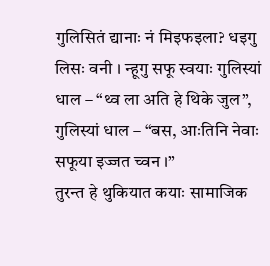गुलिसितं द्यानाः नं मिइफइला? धइगु लिसः वनी । न्हूगु सफू स्वयाः गुलिस्यां धाल – “थ्व ला अति हे थिके जुल”, गुलिस्यां धाल – “बस, आःतिनि नेवाः सफूया इज्जत च्वन ।”
तुरन्त हे थुकियात कयाः सामाजिक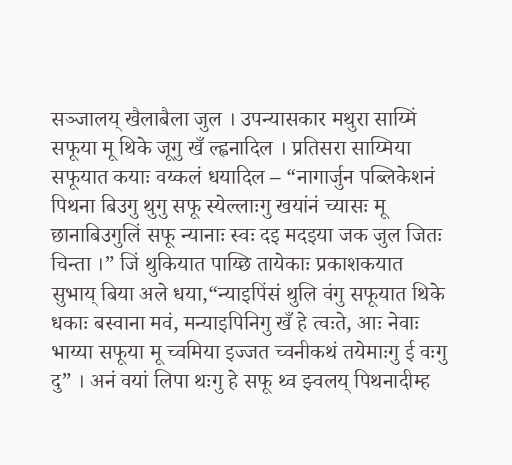सञ्जालय् खैलाबैला जुल । उपन्यासकार मथुरा साय्मिं सफूया मू थिके जूगु खँ ल्ह्वनादिल । प्रतिसरा साय्मिया सफूयात कयाः वय्कलं धयादिल – “नागार्जुन पब्लिकेशनं पिथना बिउगु थुगु सफू स्येल्लाःगु खयांनं च्यासः मू छानाबिउगुलिं सफू न्यानाः स्वः दइ मदइया जक जुल जितः चिन्ता ।” जिं थुकियात पाय्छि तायेकाः प्रकाशकयात सुभाय् बिया अले धया,“न्याइपिंसं थुलि वंगु सफूयात थिके धकाः बस्वाना मवं, मन्याइपिनिगु खँ हे त्वःते, आः नेवाः भाय्या सफूया मू च्वमिया इज्जत च्वनीकथं तयेमाःगु ई वःगु दु” । अनं वयां लिपा थःगु हे सफू थ्व झ्वलय् पिथनादीम्ह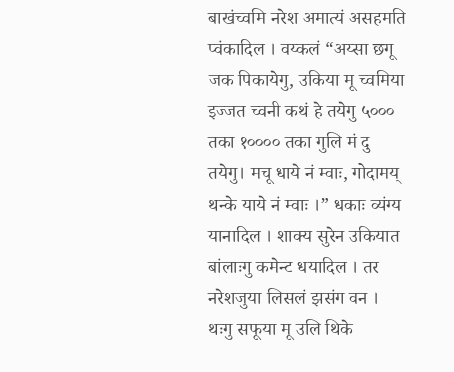बाखंच्वमि नरेश अमात्यं असहमति प्वंकादिल । वय्कलं “अय्सा छगू जक पिकायेगु, उकिया मू च्वमिया इज्जत च्वनी कथं हे तयेगु ५००० तका १०००० तका गुलि मं दु तयेगु। मचू धाये नं म्वाः, गोदामय् थन्के याये नं म्वाः ।” धकाः व्यंग्य यानादिल । शाक्य सुरेन उकियात बांलाःगु कमेन्ट धयादिल । तर नरेशजुया लिसलं झसंग वन ।  थःगु सफूया मू उलि थिके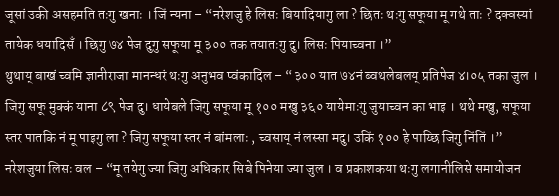जूसां उकी असहमति तःगु खनाः । जिं न्यना – “नरेशजु हे लिसः बियादियागु ला ? छितः थःगु सफूया मू गथे ताः ? दक्वस्यां तायेक धयादिसँ । छिगु ७४ पेज दुगु सफूया मू ३०० तक तयातःगु दु। लिसः पियाच्वना ।”
थुथाय् बाखं च्वमि ज्ञानीराजा मानन्धरं थःगु अनुभव प्वंकादिल – “३०० यात ७४नं ब्वथलेबलय् प्रतिपेज ४।०५ तका जुल । जिगु सफू मुक्कं याना ८९ पेज दु। धायेबले जिगु सफूया मू १०० मखु ३६० यायेमाःगु जुयाच्वन का भाइ । थथे मखु, सफूया स्तर पातकि नं मू पाइगु ला ? जिगु सफूया स्तर नं बांमलाः , च्वसाय् नं लस्सा मदु। उकिं १०० हे पाय्छि जिगु निंतिं ।” नरेशजुया लिसः वल – “मू तयेगु ज्या जिगु अधिकार सिबे पिनेया ज्या जुल । व प्रकाशकया थःगु लगानीलिसे समायोजन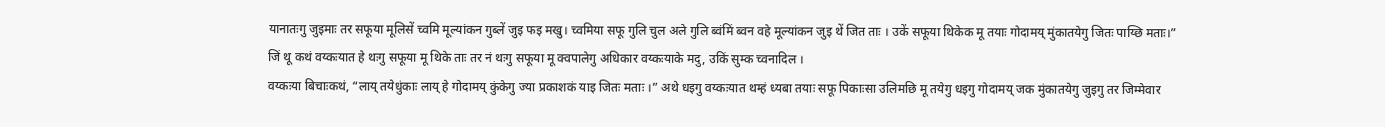यानातःगु जुइमाः तर सफूया मूलिसें च्वमि मूल्यांकन गुब्लें जुइ फइ मखु। च्वमिया सफू गुलि चुल अले गुलि ब्वंमिं ब्वन वहे मूल्यांकन जुइ थें जित ताः । उकें सफूया थिकेक मू तयाः गोदामय् मुंकातयेगु जितः पाय्छि मताः।” जिं थू कथं वय्कःयात हे थःगु सफूया मू थिके ताः तर नं थःगु सफूया मू क्वपालेगु अधिकार वय्कःयाके मदु, उकिं सुम्क च्वनादिल ।
वय्कःया बिचाःकथं, “लाय् तयेधुंकाः लाय् हे गोदामय् कुंकेगु ज्या प्रकाशकं याइ जितः मताः ।” अथे धइगु वय्कःयात थम्हं ध्यबा तयाः सफू पिकाःसा उलिमछि मू तयेगु धइगु गोदामय् जक मुंकातयेगु जुइगु तर जिम्मेवार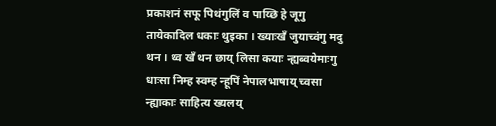प्रकाशनं सफू पिथंगुलिं व पाय्छि हे जूगु  तायेकादिल धकाः थुइका । ख्याःखँ जुयाच्वंगु मदु थन । थ्व खँ थन छाय् लिसा कयाः न्ह्यब्वयेमाःगु धाःसा निम्ह स्वम्ह न्हूपिं नेपालभाषाय् च्वसा न्ह्याकाः साहित्य ख्यलय्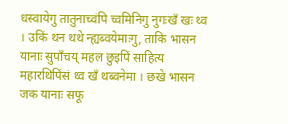धस्वायेगु तातुनाच्वंपि च्वमिनिगु नुगःखँ खः थ्व । उकिं थन थथे न्ह्यब्वयेमाःगु, ताकि भासन यानाः सुपाँचय् महल छुइपिं साहित्य महारथिपिंसं थ्व खँ थब्वनेमा । छखे भासन जक यानाः सफू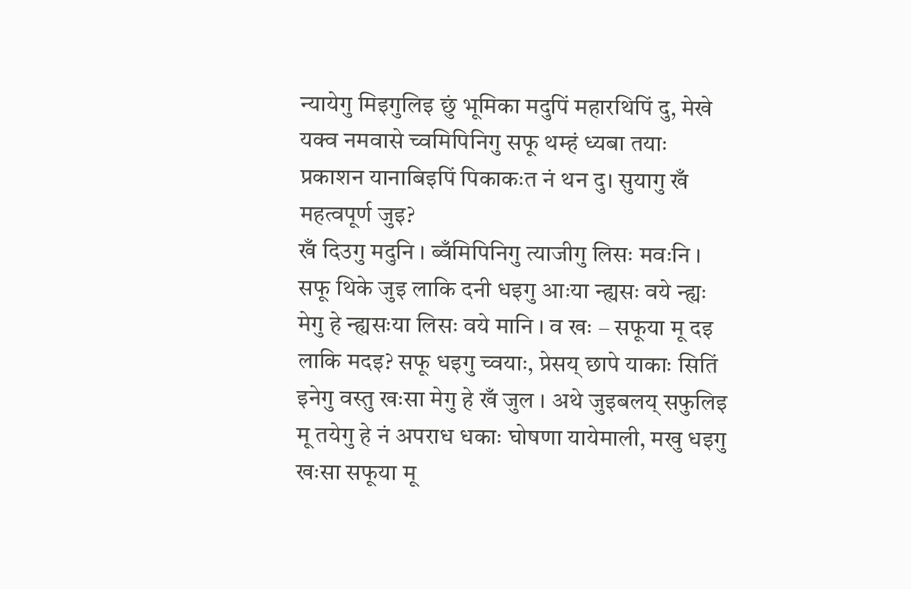न्यायेगु मिइगुलिइ छुं भूमिका मदुपिं महारथिपिं दु, मेखे यक्व नमवासे च्वमिपिनिगु सफू थम्हं ध्यबा तयाः प्रकाशन यानाबिइपिं पिकाकःत नं थन दु। सुयागु खँ महत्वपूर्ण जुइ?
खँ दिउगु मदुनि । ब्वँमिपिनिगु त्याजीगु लिसः मवःनि । सफू थिके जुइ लाकि दनी धइगु आःया न्ह्यसः वये न्ह्यः मेगु हे न्ह्यसःया लिसः वये मानि । व खः – सफूया मू दइ लाकि मदइ? सफू धइगु च्वयाः, प्रेसय् छापे याकाः सितिं इनेगु वस्तु खःसा मेगु हे खँ जुल । अथे जुइबलय् सफुलिइ मू तयेगु हे नं अपराध धकाः घोषणा यायेमाली, मखु धइगु खःसा सफूया मू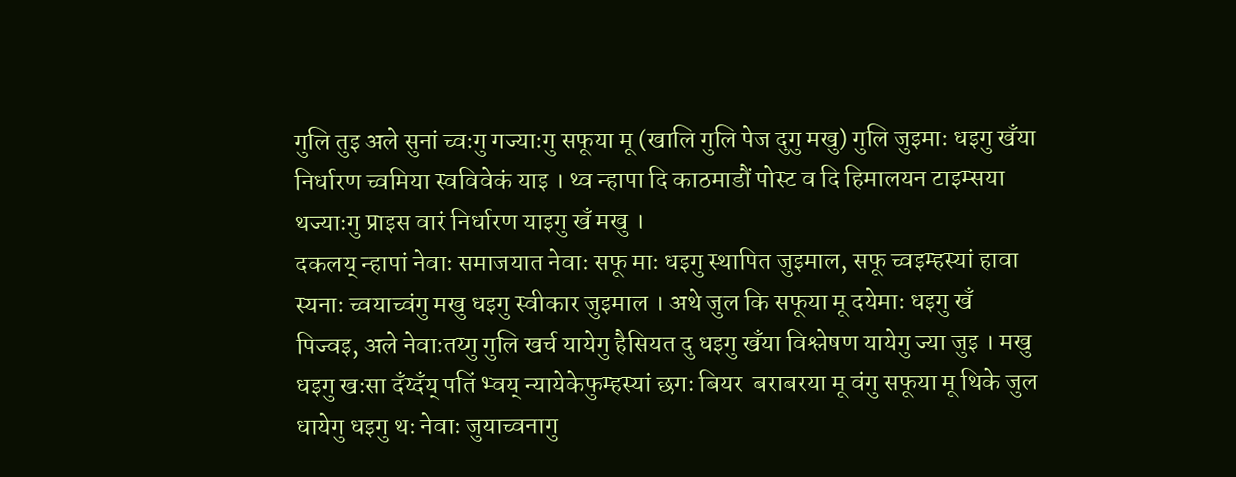गुलि तुइ अले सुनां च्वःगु गज्याःगु सफूया मू (खालि गुलि पेज दुगु मखु) गुलि जुइमाः धइगु खँया निर्धारण च्वमिया स्वविवेकं याइ । थ्व न्हापा दि काठमाडौं पोस्ट व दि हिमालयन टाइम्सया थज्याःगु प्राइस वारं निर्धारण याइगु खँ मखु ।
दकलय् न्हापां नेवाः समाजयात नेवाः सफू माः धइगु स्थापित जुइमाल, सफू च्वइम्हस्यां हावा स्यनाः च्वयाच्वंगु मखु धइगु स्वीकार जुइमाल । अथे जुल कि सफूया मू दयेमाः धइगु खँ पिज्वइ, अले नेवाःतय्गु गुलि खर्च यायेगु हैसियत दु धइगु खँया विश्लेषण यायेगु ज्या जुइ । मखु धइगु खःसा दँय्दँय् पतिं भ्वय् न्यायेकेफुम्हस्यां छगः बियर  बराबरया मू वंगु सफूया मू थिके जुल धायेगु धइगु थः नेवाः जुयाच्वनागु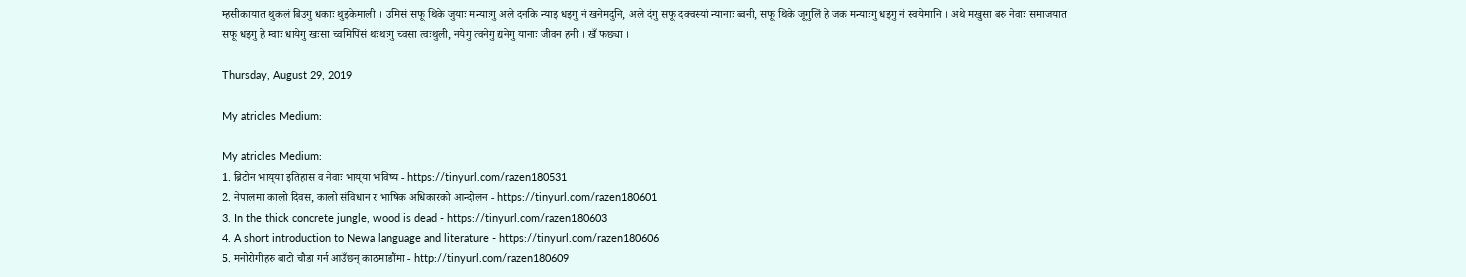म्हसीकायात थुकलं बिउगु धकाः थुइकेमाली । उमिसं सफू थिके जुयाः मन्याःगु अले दनकि न्याइ धइगु नं खनेमदुनि, अले दंगु सफू दक्वस्यां न्यानाः ब्वनी, सफू थिके जूगुलिं हे जक मन्याःगु धइगु नं स्वयेमानि । अथे मखुसा बरु नेवाः समाजयात सफू धइगु हे म्वाः धायेगु खःसा च्वमिपिंसं थःथःगु च्वसा त्वःथुली, नयेगु त्वनेगु द्यनेगु यानाः जीवन हनी । खँ फछ्या ।

Thursday, August 29, 2019

My atricles Medium:

My atricles Medium:
1. ब्रिटोन भाय्‌या इतिहास व नेवाः भाय्‌या भविष्य - https://tinyurl.com/razen180531
2. नेपालमा कालो दिवस, कालो संविधान र भाषिक अधिकारको आन्दोलन - https://tinyurl.com/razen180601
3. In the thick concrete jungle, wood is dead - https://tinyurl.com/razen180603
4. A short introduction to Newa language and literature - https://tinyurl.com/razen180606
5. मनोरोगीहरु बाटो चौडा गर्न आउँछन् काठमाडौंमा - http://tinyurl.com/razen180609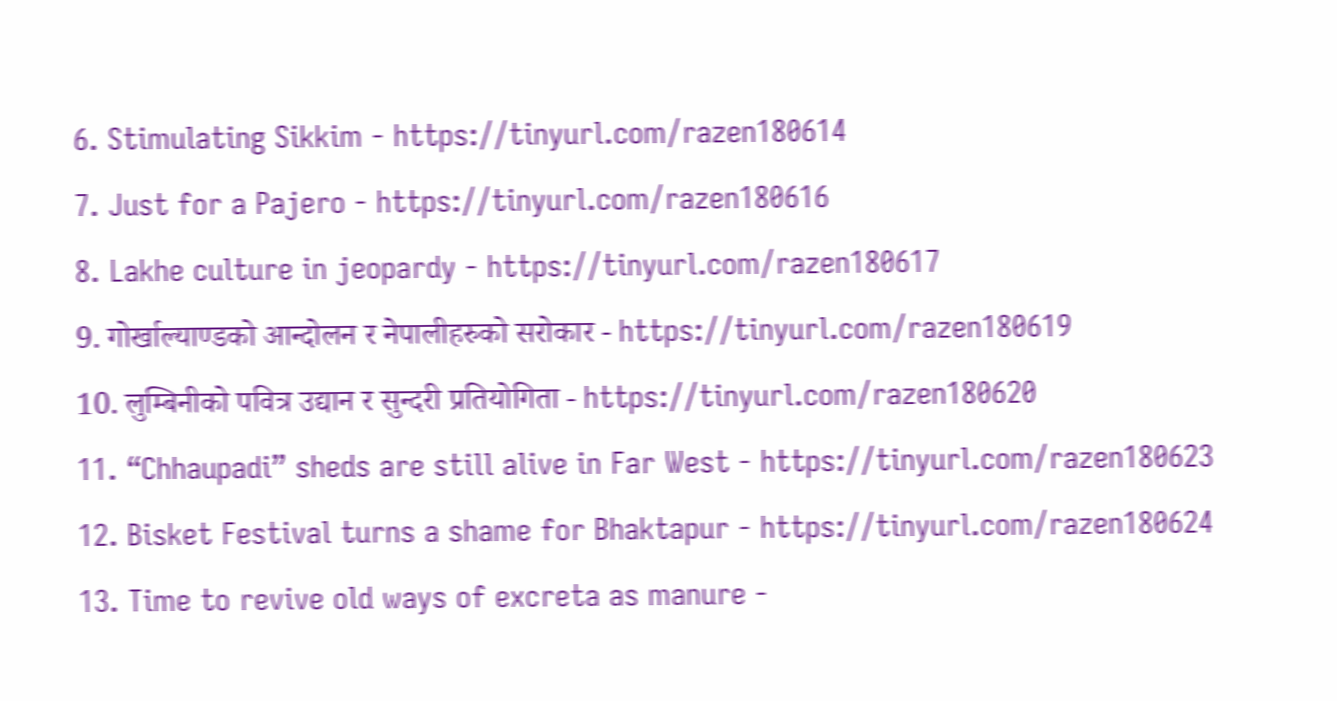6. Stimulating Sikkim - https://tinyurl.com/razen180614
7. Just for a Pajero - https://tinyurl.com/razen180616
8. Lakhe culture in jeopardy - https://tinyurl.com/razen180617
9. गोर्खाल्याण्डको आन्दोलन र नेपालीहरुको सरोकार - https://tinyurl.com/razen180619
10. लुम्बिनीको पवित्र उद्यान र सुन्दरी प्रतियोगिता - https://tinyurl.com/razen180620
11. “Chhaupadi” sheds are still alive in Far West - https://tinyurl.com/razen180623
12. Bisket Festival turns a shame for Bhaktapur - https://tinyurl.com/razen180624
13. Time to revive old ways of excreta as manure -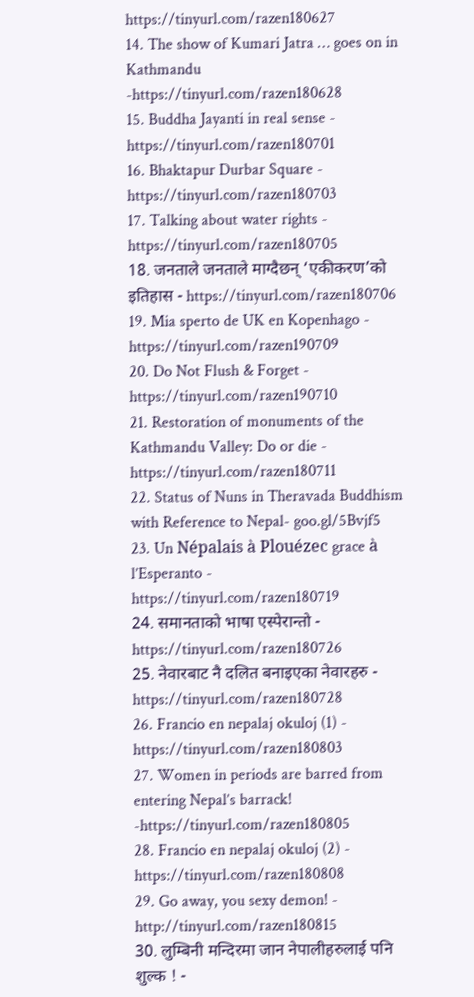https://tinyurl.com/razen180627
14. The show of Kumari Jatra … goes on in Kathmandu -https://tinyurl.com/razen180628
15. Buddha Jayanti in real sense - https://tinyurl.com/razen180701
16. Bhaktapur Durbar Square - https://tinyurl.com/razen180703
17. Talking about water rights - https://tinyurl.com/razen180705
18. जनताले जनताले माग्दैछन् ‘एकीकरण’को इतिहास - https://tinyurl.com/razen180706
19. Mia sperto de UK en Kopenhago - https://tinyurl.com/razen190709
20. Do Not Flush & Forget - https://tinyurl.com/razen190710
21. Restoration of monuments of the Kathmandu Valley: Do or die - https://tinyurl.com/razen180711
22. Status of Nuns in Theravada Buddhism with Reference to Nepal- goo.gl/5Bvjf5
23. Un Népalais à Plouézec grace à l’Esperanto - https://tinyurl.com/razen180719
24. समानताको भाषा एस्पेरान्तो - https://tinyurl.com/razen180726
25. नेवारबाट नै दलित बनाइएका नेवारहरु - https://tinyurl.com/razen180728
26. Francio en nepalaj okuloj (1) - https://tinyurl.com/razen180803
27. Women in periods are barred from entering Nepal’s barrack! -https://tinyurl.com/razen180805
28. Francio en nepalaj okuloj (2) - https://tinyurl.com/razen180808
29. Go away, you sexy demon! - http://tinyurl.com/razen180815
30. लुम्बिनी मन्दिरमा जान नेपालीहरुलाई पनि शुल्क ! -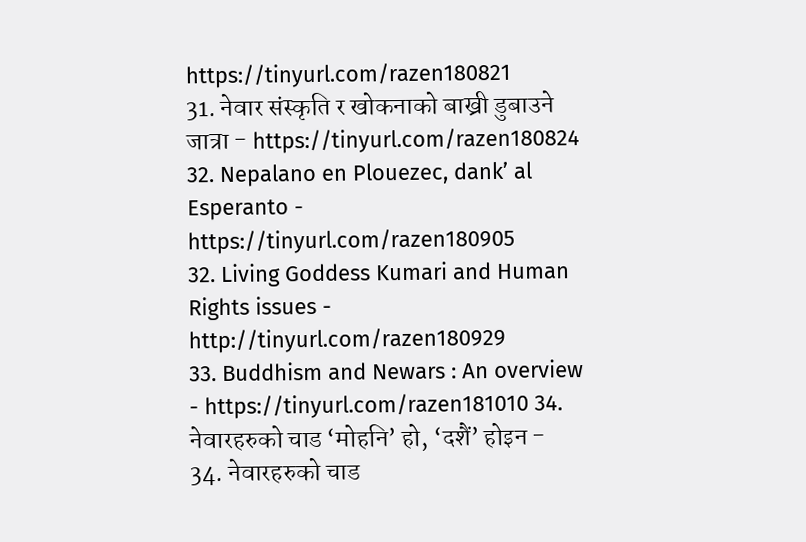https://tinyurl.com/razen180821
31. नेवार संस्कृति र खोकनाको बाख्री डुबाउने जात्रा - https://tinyurl.com/razen180824
32. Nepalano en Plouezec, dank’ al Esperanto - https://tinyurl.com/razen180905
32. Living Goddess Kumari and Human Rights issues - http://tinyurl.com/razen180929
33. Buddhism and Newars : An overview - https://tinyurl.com/razen181010 34. नेवारहरुको चाड ‘मोहनि’ हो, ‘दशैं’ होइन -
34. नेवारहरुको चाड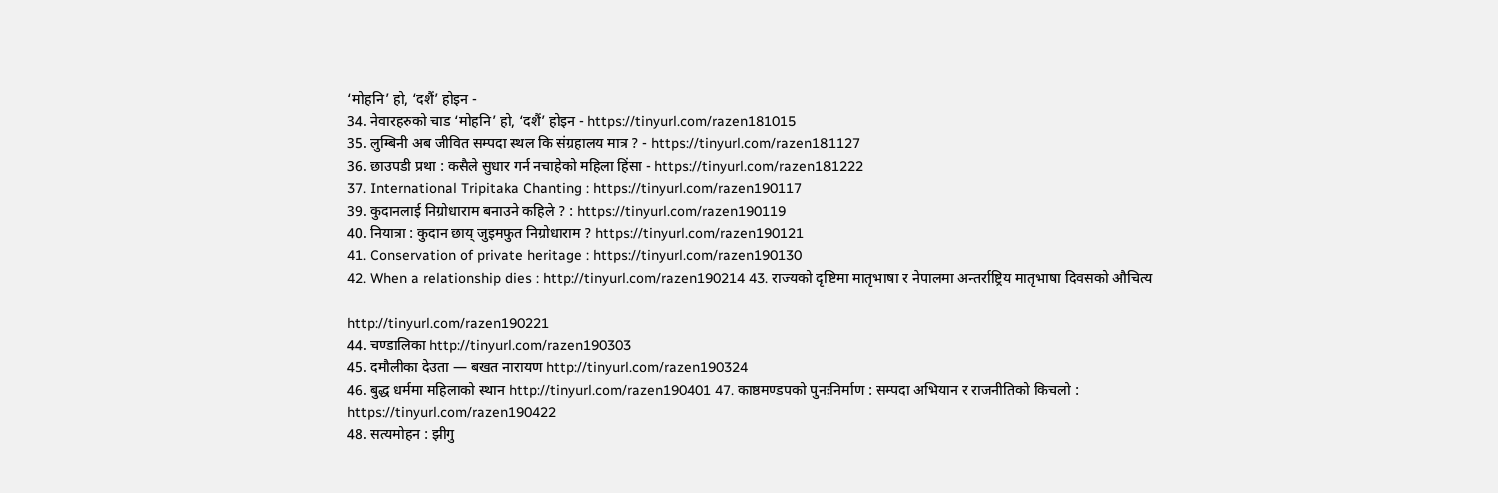‘मोहनि’ हो, ‘दशैं’ होइन -
34. नेवारहरुको चाड ‘मोहनि’ हो, ‘दशैं’ होइन - https://tinyurl.com/razen181015
35. लुम्बिनी अब जीवित सम्पदा स्थल कि संग्रहालय मात्र ? - https://tinyurl.com/razen181127
36. छाउपडी प्रथा : कसैले सुधार गर्न नचाहेको महिला हिंसा - https://tinyurl.com/razen181222
37. International Tripitaka Chanting : https://tinyurl.com/razen190117
39. कुदानलाई निग्रोधाराम बनाउने कहिले ? : https://tinyurl.com/razen190119
40. नियात्रा : कुदान छाय् जुइमफुत निग्रोधाराम ? https://tinyurl.com/razen190121
41. Conservation of private heritage : https://tinyurl.com/razen190130
42. When a relationship dies : http://tinyurl.com/razen190214 43. राज्यको दृष्टिमा मातृभाषा र नेपालमा अन्तर्राष्ट्रिय मातृभाषा दिवसको औचित्य

http://tinyurl.com/razen190221
44. चण्डालिका http://tinyurl.com/razen190303
45. दमौलीका देउता — बखत नारायण http://tinyurl.com/razen190324
46. बुद्ध धर्ममा महिलाको स्थान http://tinyurl.com/razen190401 47. काष्ठमण्डपको पुनःनिर्माण : सम्पदा अभियान र राजनीतिको किचलो : https://tinyurl.com/razen190422
48. सत्यमोहन : झीगु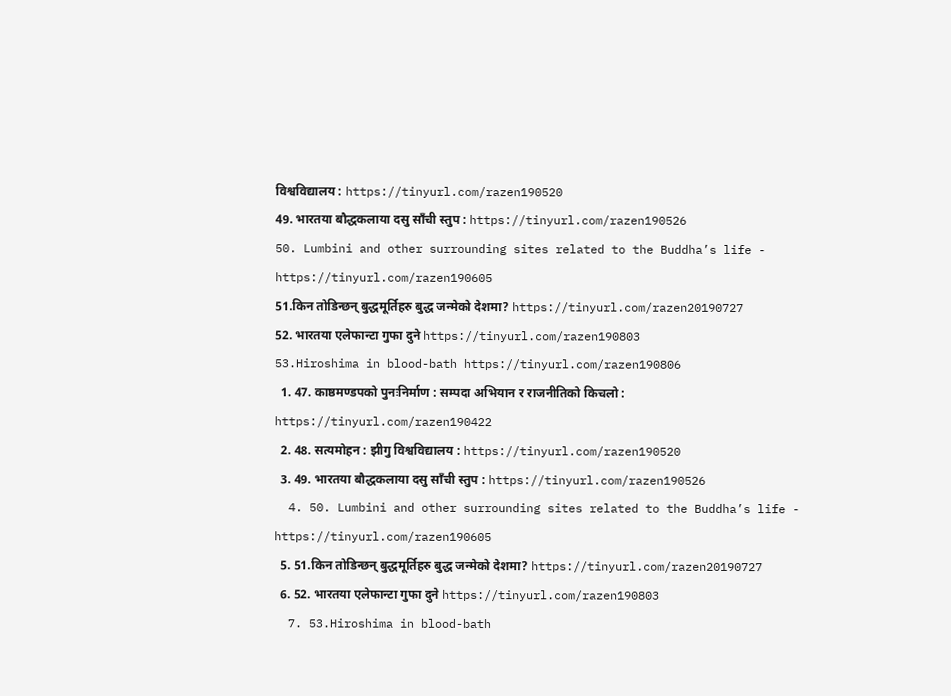विश्वविद्यालय : https://tinyurl.com/razen190520
49. भारतया बौद्धकलाया दसु साँची स्तुप : https://tinyurl.com/razen190526
50. Lumbini and other surrounding sites related to the Buddha’s life - https://tinyurl.com/razen190605
51.किन तोडिन्छन् बुद्धमूर्तिहरु बुद्ध जन्मेको देशमा? https://tinyurl.com/razen20190727
52. भारतया एलेफान्टा गुफा दुने https://tinyurl.com/razen190803
53.Hiroshima in blood-bath https://tinyurl.com/razen190806
  1. 47. काष्ठमण्डपको पुनःनिर्माण : सम्पदा अभियान र राजनीतिको किचलो : https://tinyurl.com/razen190422
  2. 48. सत्यमोहन : झीगु विश्वविद्यालय : https://tinyurl.com/razen190520
  3. 49. भारतया बौद्धकलाया दसु साँची स्तुप : https://tinyurl.com/razen190526
  4. 50. Lumbini and other surrounding sites related to the Buddha’s life - https://tinyurl.com/razen190605
  5. 51.किन तोडिन्छन् बुद्धमूर्तिहरु बुद्ध जन्मेको देशमा? https://tinyurl.com/razen20190727
  6. 52. भारतया एलेफान्टा गुफा दुने https://tinyurl.com/razen190803
  7. 53.Hiroshima in blood-bath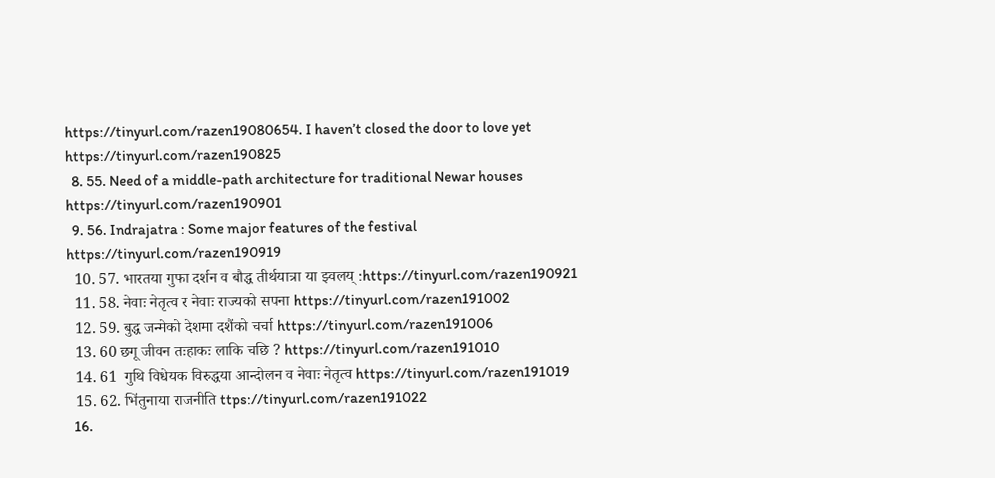https://tinyurl.com/razen19080654. I haven’t closed the door to love yet https://tinyurl.com/razen190825
  8. 55. Need of a middle-path architecture for traditional Newar houses https://tinyurl.com/razen190901
  9. 56. Indrajatra : Some major features of the festival https://tinyurl.com/razen190919
  10. 57. भारतया गुफा दर्शन व बौद्ध तीर्थयात्रा या झ्वलय् :https://tinyurl.com/razen190921
  11. 58. नेवाः नेतृत्व र नेवाः राज्यको सपना https://tinyurl.com/razen191002
  12. 59. बुद्ध जन्मेको देशमा दशैंको चर्चा https://tinyurl.com/razen191006
  13. 60 छगू जीवन तःहाकः लाकि चछि ? https://tinyurl.com/razen191010
  14. 61  गुथि विधेयक विरुद्धया आन्दोलन व नेवाः नेतृत्व https://tinyurl.com/razen191019
  15. 62. भिंतुनाया राजनीति ttps://tinyurl.com/razen191022
  16.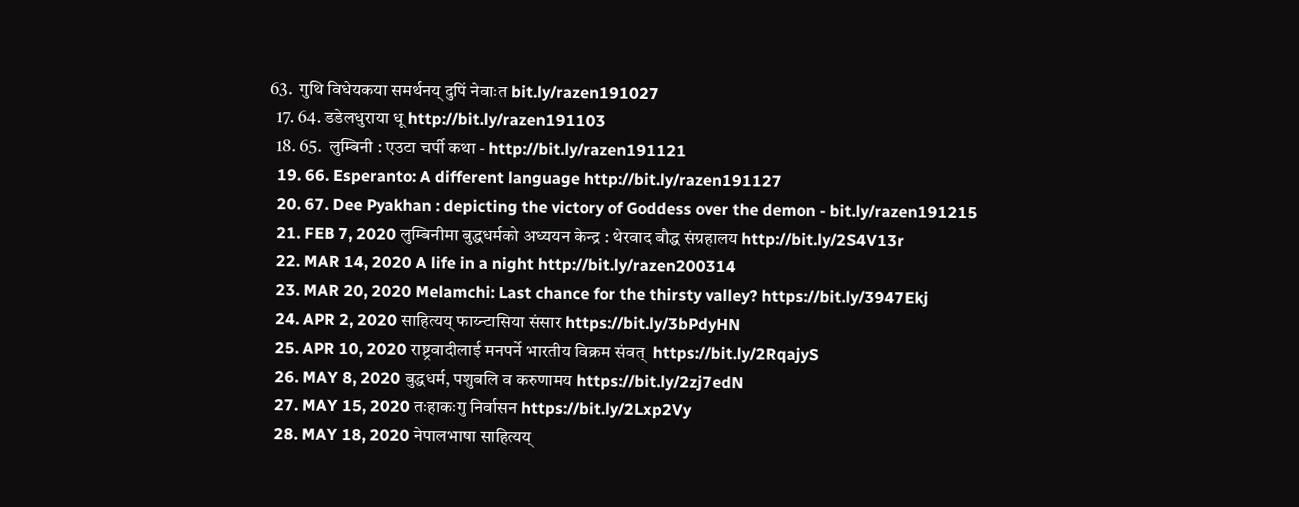63.  गुथि विधेयकया समर्थनय् दुपिं नेवाःत bit.ly/razen191027
  17. 64. डडेलधुराया धू http://bit.ly/razen191103
  18. 65.  लुम्बिनी : एउटा चर्पी कथा - http://bit.ly/razen191121
  19. 66. Esperanto: A different language http://bit.ly/razen191127
  20. 67. Dee Pyakhan : depicting the victory of Goddess over the demon - bit.ly/razen191215
  21. FEB 7, 2020 लुम्बिनीमा बुद्धधर्मको अध्ययन केन्द्र : थेरवाद बौद्ध संग्रहालय http://bit.ly/2S4V13r
  22. MAR 14, 2020 A life in a night http://bit.ly/razen200314
  23. MAR 20, 2020 Melamchi: Last chance for the thirsty valley? https://bit.ly/3947Ekj
  24. APR 2, 2020 साहित्यय् फाय्न्टासिया संसार https://bit.ly/3bPdyHN
  25. APR 10, 2020 राष्ट्रवादीलाई मनपर्ने भारतीय विक्रम संवत्  https://bit.ly/2RqajyS
  26. MAY 8, 2020 बुद्धधर्म, पशुबलि व करुणामय https://bit.ly/2zj7edN
  27. MAY 15, 2020 तःहाकःगु निर्वासन https://bit.ly/2Lxp2Vy
  28. MAY 18, 2020 नेपालभाषा साहित्यय्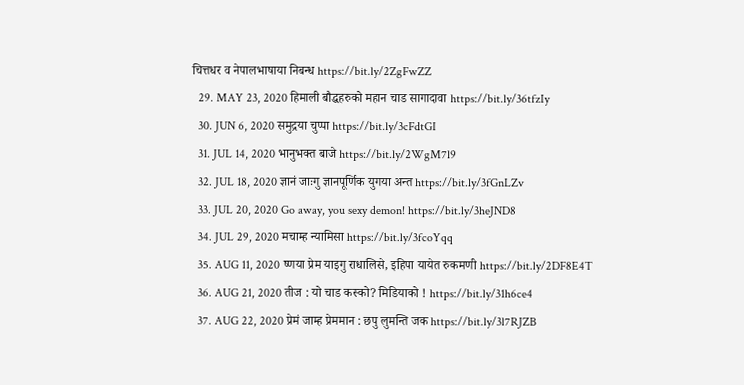चित्तधर व नेपालभाषाया निबन्ध https://bit.ly/2ZgFwZZ
  29. MAY 23, 2020 हिमाली बौद्धहरुको महान चाड सागादावा https://bit.ly/36tfzIy
  30. JUN 6, 2020 समुद्रया चुप्पा https://bit.ly/3cFdtGI
  31. JUL 14, 2020 भानुभक्त बाजे https://bit.ly/2WgM7l9
  32. JUL 18, 2020 ज्ञानं जाःगु ज्ञानपूर्णिक युगया अन्त https://bit.ly/3fGnLZv
  33. JUL 20, 2020 Go away, you sexy demon! https://bit.ly/3heJND8
  34. JUL 29, 2020 मचाम्ह न्यामिसा https://bit.ly/3fcoYqq
  35. AUG 11, 2020 ष्णया प्रेम याइगु राधालिसे, इहिपा यायेत रुकमणी https://bit.ly/2DF8E4T
  36. AUG 21, 2020 तीज : यो चाड कस्को? मिडियाको ! https://bit.ly/31h6ce4
  37. AUG 22, 2020 प्रेमं जाम्ह प्रेममान : छपु लुमन्ति जक https://bit.ly/3l7RJZB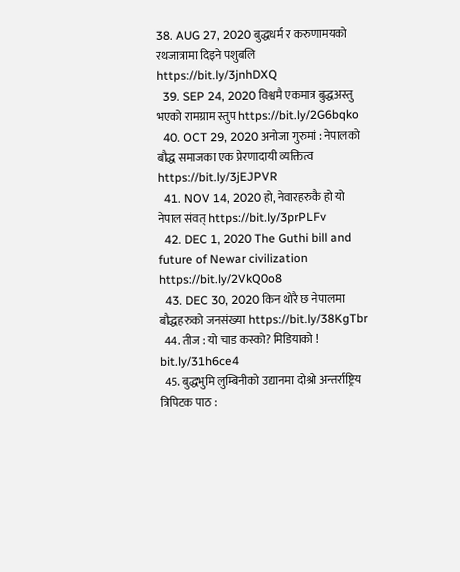38. AUG 27, 2020 बुद्धधर्म र करुणामयको रथजात्रामा दिइने पशुबलि https://bit.ly/3jnhDXQ
  39. SEP 24, 2020 विश्वमै एकमात्र बुद्धअस्तु भएको रामग्राम स्तुप https://bit.ly/2G6bqko
  40. OCT 29, 2020 अनोजा गुरुमां : नेपालको बौद्ध समाजका एक प्रेरणादायी व्यक्तित्व https://bit.ly/3jEJPVR
  41. NOV 14, 2020 हो, नेवारहरुकै हो यो नेपाल संवत् https://bit.ly/3prPLFv
  42. DEC 1, 2020 The Guthi bill and future of Newar civilization https://bit.ly/2VkQ0o8
  43. DEC 30, 2020 किन थोरै छ नेपालमा बौद्धहरुको जनसंख्या https://bit.ly/38KgTbr
  44. तीज : यो चाड कस्को? मिडियाको ! bit.ly/31h6ce4
  45. बुद्धभुमि लुम्बिनीको उद्यानमा दोश्रो अन्तर्राष्ट्रिय त्रिपिटक पाठ :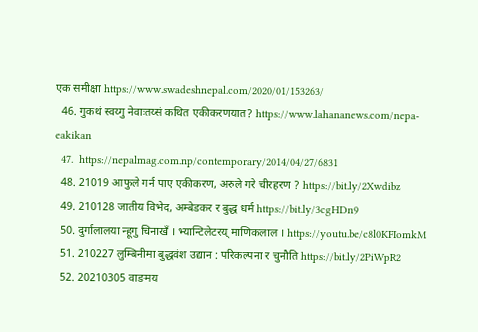एक समीक्षा https://www.swadeshnepal.com/2020/01/153263/
  46. गुकथं स्वय्गु नेवाःतय्सं कथित एकीकरणयात? https://www.lahananews.com/nepa-eakikan
  47.  https://nepalmag.com.np/contemporary/2014/04/27/6831
  48. 21019 आफुले गर्न पाए एकीकरण, अरुले गरे चीरहरण ? https://bit.ly/2Xwdibz
  49. 210128 जातीय विभेद, अम्बेडकर र बुद्ध धर्म https://bit.ly/3cgHDn9
  50. दुर्गालालया न्हूगु चिनाखँ । भ्यान्टिलेटरय् माणिकलाल । https://youtu.be/c8l0KFIomkM
  51. 210227 लुम्बिनीमा बुद्धवंश उद्यान : परिकल्पना र चुनौति https://bit.ly/2PiWpR2
  52. 20210305 वाङमय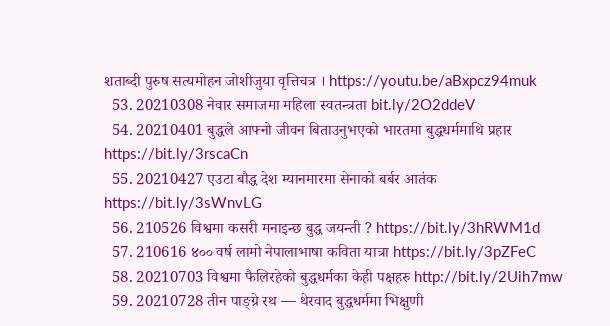शताब्दी पुरुष सत्यमोहन जोशीजुया वृत्तिचत्र । https://youtu.be/aBxpcz94muk
  53. 20210308 नेवार समाजमा महिला स्वतन्त्रता bit.ly/2O2ddeV
  54. 20210401 बुद्धले आफ्नो जीवन बिताउनुभएको भारतमा बुद्धधर्ममाथि प्रहार https://bit.ly/3rscaCn
  55. 20210427 एउटा बौद्ध देश म्यानमारमा सेनाको बर्बर आतंक https://bit.ly/3sWnvLG
  56. 210526 विश्वमा कसरी मनाइन्छ बुद्ध जयन्ती ? https://bit.ly/3hRWM1d
  57. 210616 ४०० वर्ष लामो नेपालाभाषा कविता यात्रा https://bit.ly/3pZFeC
  58. 20210703 विश्वमा फैलिरहेको बुद्धधर्मका केही पक्षहरु http://bit.ly/2Uih7mw
  59. 20210728 तीन पाङ्ग्रे रथ — थेरवाद बुद्धधर्ममा भिक्षुणी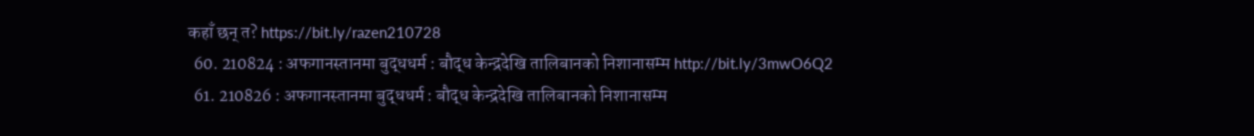कहाँ छन् त? https://bit.ly/razen210728
  60. 210824 : अफगानस्तानमा बुद्धधर्म : बौद्ध केन्द्रदेखि तालिबानको निशानासम्म http://bit.ly/3mwO6Q2
  61. 210826 : अफगानस्तानमा बुद्धधर्म : बौद्ध केन्द्रदेखि तालिबानको निशानासम्म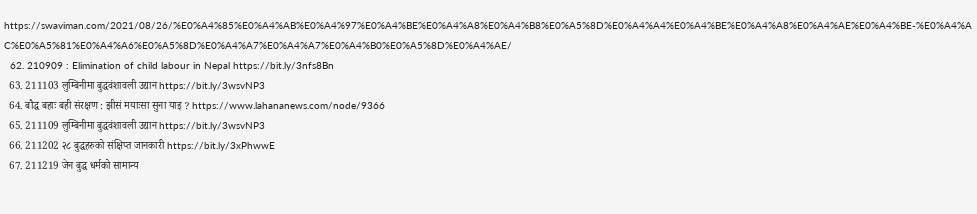https://swaviman.com/2021/08/26/%E0%A4%85%E0%A4%AB%E0%A4%97%E0%A4%BE%E0%A4%A8%E0%A4%B8%E0%A5%8D%E0%A4%A4%E0%A4%BE%E0%A4%A8%E0%A4%AE%E0%A4%BE-%E0%A4%AC%E0%A5%81%E0%A4%A6%E0%A5%8D%E0%A4%A7%E0%A4%A7%E0%A4%B0%E0%A5%8D%E0%A4%AE/
  62. 210909 : Elimination of child labour in Nepal https://bit.ly/3nfs8Bn
  63. 211103 लुम्बिनीमा बुद्धवंशावली उद्यान https://bit.ly/3wsvNP3
  64. बौद्ध बहाः बही संरक्षण : झीसं मयाःसा सुना याइ ? https://www.lahananews.com/node/9366
  65. 211109 लुम्बिनीमा बुद्धवंशावली उद्यान https://bit.ly/3wsvNP3
  66. 211202 २८ बुद्धहरुको संक्षिप्त जानकारी https://bit.ly/3xPhwwE
  67. 211219 जेन बुद्ध धर्मको सामान्य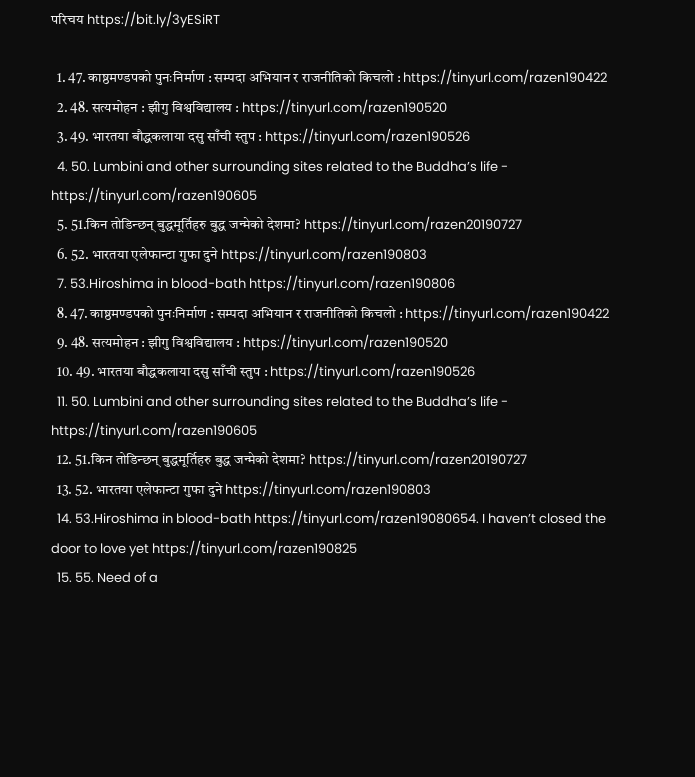परिचय https://bit.ly/3yESiRT

  1. 47. काष्ठमण्डपको पुनःनिर्माण : सम्पदा अभियान र राजनीतिको किचलो : https://tinyurl.com/razen190422
  2. 48. सत्यमोहन : झीगु विश्वविद्यालय : https://tinyurl.com/razen190520
  3. 49. भारतया बौद्धकलाया दसु साँची स्तुप : https://tinyurl.com/razen190526
  4. 50. Lumbini and other surrounding sites related to the Buddha’s life - https://tinyurl.com/razen190605
  5. 51.किन तोडिन्छन् बुद्धमूर्तिहरु बुद्ध जन्मेको देशमा? https://tinyurl.com/razen20190727
  6. 52. भारतया एलेफान्टा गुफा दुने https://tinyurl.com/razen190803
  7. 53.Hiroshima in blood-bath https://tinyurl.com/razen190806
  8. 47. काष्ठमण्डपको पुनःनिर्माण : सम्पदा अभियान र राजनीतिको किचलो : https://tinyurl.com/razen190422
  9. 48. सत्यमोहन : झीगु विश्वविद्यालय : https://tinyurl.com/razen190520
  10. 49. भारतया बौद्धकलाया दसु साँची स्तुप : https://tinyurl.com/razen190526
  11. 50. Lumbini and other surrounding sites related to the Buddha’s life - https://tinyurl.com/razen190605
  12. 51.किन तोडिन्छन् बुद्धमूर्तिहरु बुद्ध जन्मेको देशमा? https://tinyurl.com/razen20190727
  13. 52. भारतया एलेफान्टा गुफा दुने https://tinyurl.com/razen190803
  14. 53.Hiroshima in blood-bath https://tinyurl.com/razen19080654. I haven’t closed the door to love yet https://tinyurl.com/razen190825
  15. 55. Need of a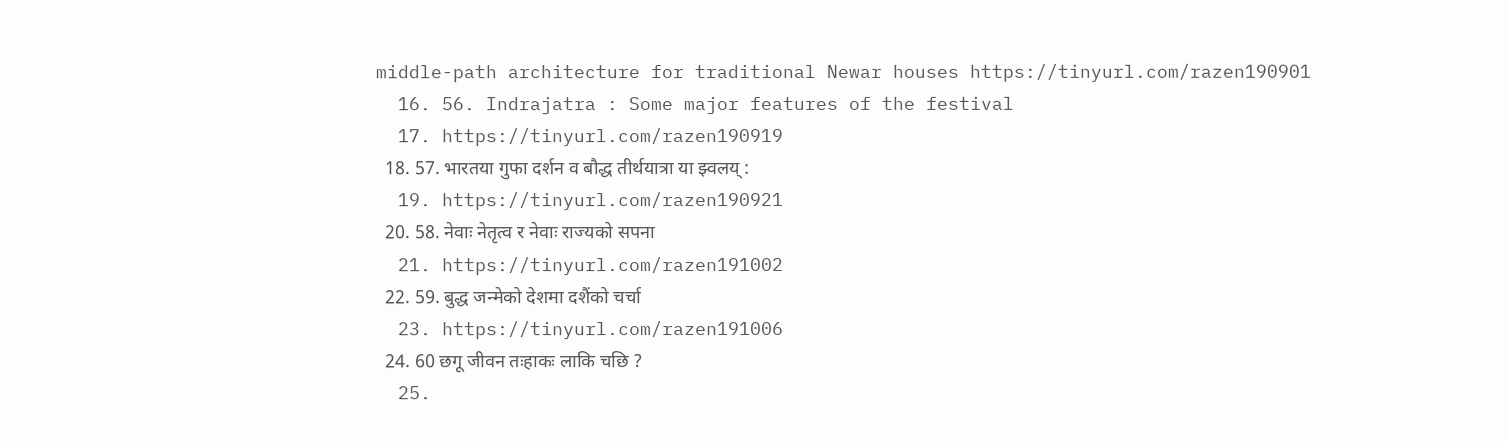middle-path architecture for traditional Newar houses https://tinyurl.com/razen190901
  16. 56. Indrajatra : Some major features of the festival
  17. https://tinyurl.com/razen190919
  18. 57. भारतया गुफा दर्शन व बौद्ध तीर्थयात्रा या झ्वलय् :
  19. https://tinyurl.com/razen190921
  20. 58. नेवाः नेतृत्व र नेवाः राज्यको सपना
  21. https://tinyurl.com/razen191002
  22. 59. बुद्ध जन्मेको देशमा दशैंको चर्चा
  23. https://tinyurl.com/razen191006
  24. 60 छगू जीवन तःहाकः लाकि चछि ?
  25.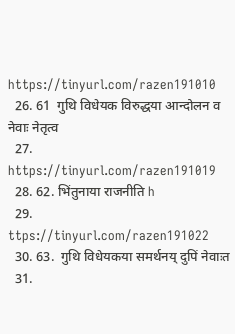https://tinyurl.com/razen191010
  26. 61  गुथि विधेयक विरुद्धया आन्दोलन व नेवाः नेतृत्व
  27. https://tinyurl.com/razen191019
  28. 62. भिंतुनाया राजनीति h
  29. ttps://tinyurl.com/razen191022
  30. 63.  गुथि विधेयकया समर्थनय् दुपिं नेवाःत
  31.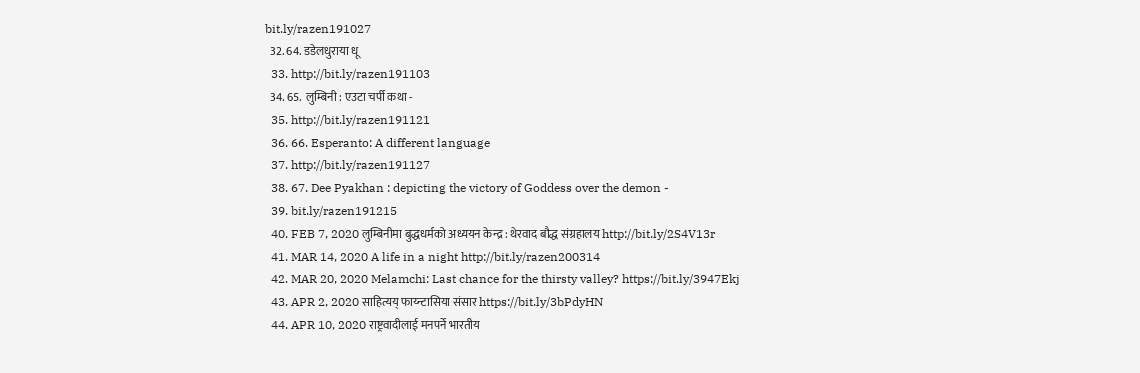bit.ly/razen191027
  32. 64. डडेलधुराया धू
  33. http://bit.ly/razen191103
  34. 65.  लुम्बिनी : एउटा चर्पी कथा -
  35. http://bit.ly/razen191121
  36. 66. Esperanto: A different language
  37. http://bit.ly/razen191127
  38. 67. Dee Pyakhan : depicting the victory of Goddess over the demon -
  39. bit.ly/razen191215
  40. FEB 7, 2020 लुम्बिनीमा बुद्धधर्मको अध्ययन केन्द्र : थेरवाद बौद्ध संग्रहालय http://bit.ly/2S4V13r
  41. MAR 14, 2020 A life in a night http://bit.ly/razen200314
  42. MAR 20, 2020 Melamchi: Last chance for the thirsty valley? https://bit.ly/3947Ekj
  43. APR 2, 2020 साहित्यय् फाय्न्टासिया संसार https://bit.ly/3bPdyHN
  44. APR 10, 2020 राष्ट्रवादीलाई मनपर्ने भारतीय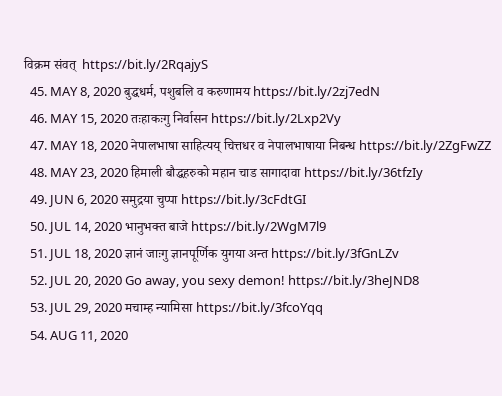विक्रम संवत्  https://bit.ly/2RqajyS
  45. MAY 8, 2020 बुद्धधर्म, पशुबलि व करुणामय https://bit.ly/2zj7edN
  46. MAY 15, 2020 तःहाकःगु निर्वासन https://bit.ly/2Lxp2Vy
  47. MAY 18, 2020 नेपालभाषा साहित्यय् चित्तधर व नेपालभाषाया निबन्ध https://bit.ly/2ZgFwZZ
  48. MAY 23, 2020 हिमाली बौद्धहरुको महान चाड सागादावा https://bit.ly/36tfzIy
  49. JUN 6, 2020 समुद्रया चुप्पा https://bit.ly/3cFdtGI
  50. JUL 14, 2020 भानुभक्त बाजे https://bit.ly/2WgM7l9
  51. JUL 18, 2020 ज्ञानं जाःगु ज्ञानपूर्णिक युगया अन्त https://bit.ly/3fGnLZv
  52. JUL 20, 2020 Go away, you sexy demon! https://bit.ly/3heJND8
  53. JUL 29, 2020 मचाम्ह न्यामिसा https://bit.ly/3fcoYqq
  54. AUG 11, 2020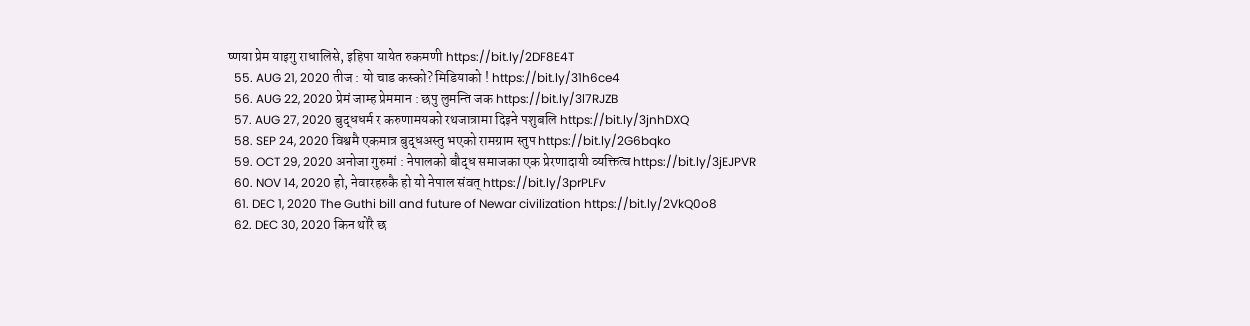ष्णया प्रेम याइगु राधालिसे, इहिपा यायेत रुकमणी https://bit.ly/2DF8E4T
  55. AUG 21, 2020 तीज : यो चाड कस्को? मिडियाको ! https://bit.ly/31h6ce4
  56. AUG 22, 2020 प्रेमं जाम्ह प्रेममान : छपु लुमन्ति जक https://bit.ly/3l7RJZB
  57. AUG 27, 2020 बुद्धधर्म र करुणामयको रथजात्रामा दिइने पशुबलि https://bit.ly/3jnhDXQ
  58. SEP 24, 2020 विश्वमै एकमात्र बुद्धअस्तु भएको रामग्राम स्तुप https://bit.ly/2G6bqko
  59. OCT 29, 2020 अनोजा गुरुमां : नेपालको बौद्ध समाजका एक प्रेरणादायी व्यक्तित्व https://bit.ly/3jEJPVR
  60. NOV 14, 2020 हो, नेवारहरुकै हो यो नेपाल संवत् https://bit.ly/3prPLFv
  61. DEC 1, 2020 The Guthi bill and future of Newar civilization https://bit.ly/2VkQ0o8
  62. DEC 30, 2020 किन थोरै छ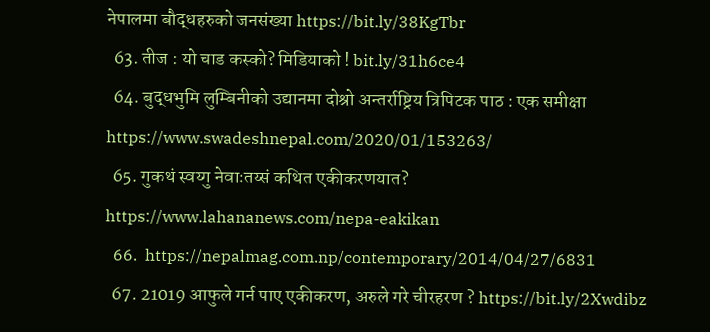नेपालमा बौद्धहरुको जनसंख्या https://bit.ly/38KgTbr
  63. तीज : यो चाड कस्को? मिडियाको ! bit.ly/31h6ce4
  64. बुद्धभुमि लुम्बिनीको उद्यानमा दोश्रो अन्तर्राष्ट्रिय त्रिपिटक पाठ : एक समीक्षा https://www.swadeshnepal.com/2020/01/153263/
  65. गुकथं स्वय्गु नेवाःतय्सं कथित एकीकरणयात? https://www.lahananews.com/nepa-eakikan
  66.  https://nepalmag.com.np/contemporary/2014/04/27/6831
  67. 21019 आफुले गर्न पाए एकीकरण, अरुले गरे चीरहरण ? https://bit.ly/2Xwdibz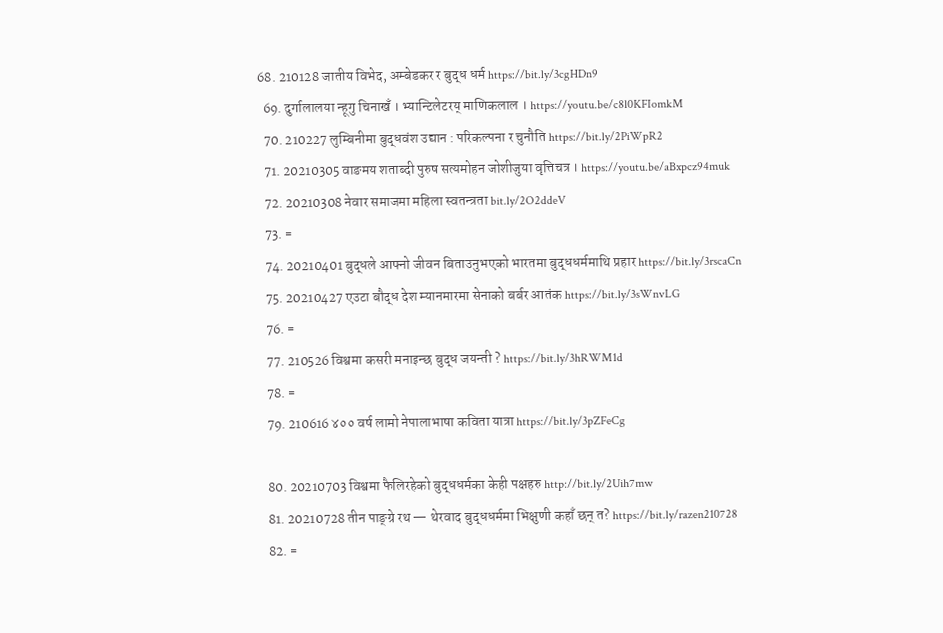68. 210128 जातीय विभेद, अम्बेडकर र बुद्ध धर्म https://bit.ly/3cgHDn9
  69. दुर्गालालया न्हूगु चिनाखँ । भ्यान्टिलेटरय् माणिकलाल । https://youtu.be/c8l0KFIomkM
  70. 210227 लुम्बिनीमा बुद्धवंश उद्यान : परिकल्पना र चुनौति https://bit.ly/2PiWpR2
  71. 20210305 वाङमय शताब्दी पुरुष सत्यमोहन जोशीजुया वृत्तिचत्र । https://youtu.be/aBxpcz94muk
  72. 20210308 नेवार समाजमा महिला स्वतन्त्रता bit.ly/2O2ddeV
  73. =
  74. 20210401 बुद्धले आफ्नो जीवन बिताउनुभएको भारतमा बुद्धधर्ममाथि प्रहार https://bit.ly/3rscaCn
  75. 20210427 एउटा बौद्ध देश म्यानमारमा सेनाको बर्बर आतंक https://bit.ly/3sWnvLG
  76. =
  77. 210526 विश्वमा कसरी मनाइन्छ बुद्ध जयन्ती ? https://bit.ly/3hRWM1d
  78. =
  79. 210616 ४०० वर्ष लामो नेपालाभाषा कविता यात्रा https://bit.ly/3pZFeCg

  80. 20210703 विश्वमा फैलिरहेको बुद्धधर्मका केही पक्षहरु http://bit.ly/2Uih7mw
  81. 20210728 तीन पाङ्ग्रे रथ — थेरवाद बुद्धधर्ममा भिक्षुणी कहाँ छन् त? https://bit.ly/razen210728
  82. =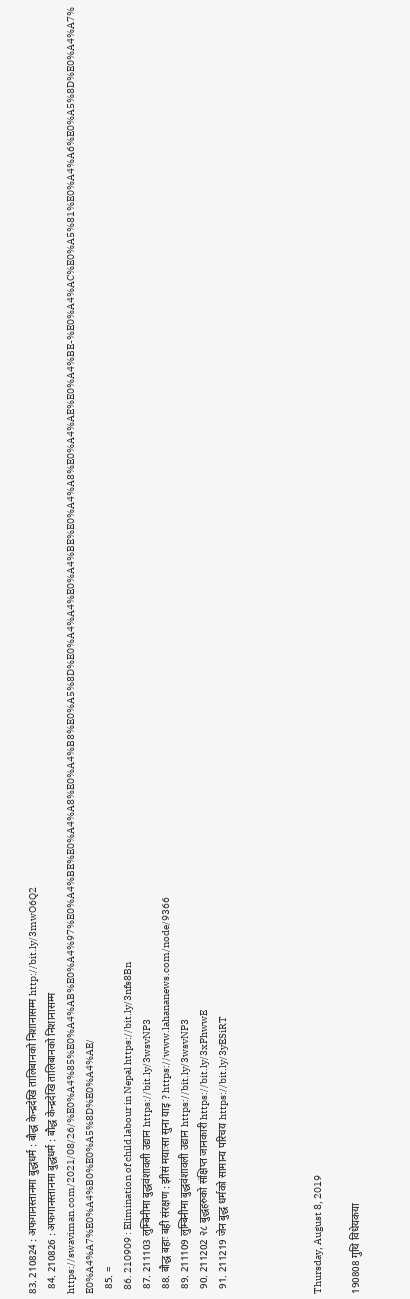83. 210824 : अफगानस्तानमा बुद्धधर्म : बौद्ध केन्द्रदेखि तालिबानको निशानासम्म http://bit.ly/3mwO6Q2
  84. 210826 : अफगानस्तानमा बुद्धधर्म : बौद्ध केन्द्रदेखि तालिबानको निशानासम्म https://swaviman.com/2021/08/26/%E0%A4%85%E0%A4%AB%E0%A4%97%E0%A4%BE%E0%A4%A8%E0%A4%B8%E0%A5%8D%E0%A4%A4%E0%A4%BE%E0%A4%A8%E0%A4%AE%E0%A4%BE-%E0%A4%AC%E0%A5%81%E0%A4%A6%E0%A5%8D%E0%A4%A7%E0%A4%A7%E0%A4%B0%E0%A5%8D%E0%A4%AE/
  85. =
  86. 210909 : Elimination of child labour in Nepal https://bit.ly/3nfs8Bn
  87. 211103 लुम्बिनीमा बुद्धवंशावली उद्यान https://bit.ly/3wsvNP3
  88. बौद्ध बहाः बही संरक्षण : झीसं मयाःसा सुना याइ ? https://www.lahananews.com/node/9366
  89. 211109 लुम्बिनीमा बुद्धवंशावली उद्यान https://bit.ly/3wsvNP3
  90. 211202 २८ बुद्धहरुको संक्षिप्त जानकारी https://bit.ly/3xPhwwE
  91. 211219 जेन बुद्ध धर्मको सामान्य परिचय https://bit.ly/3yESiRT




Thursday, August 8, 2019

190808 गुथि विधेयकया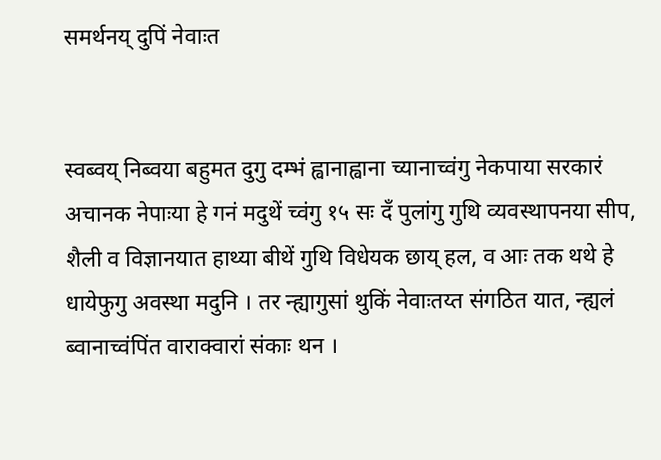समर्थनय् दुपिं नेवाःत


स्वब्वय् निब्वया बहुमत दुगु दम्भं ह्वानाह्वाना च्यानाच्वंगु नेकपाया सरकारं अचानक नेपाःया हे गनं मदुथें च्वंगु १५ सः दँ पुलांगु गुथि व्यवस्थापनया सीप, शैली व विज्ञानयात हाथ्या बीथें गुथि विधेयक छाय् हल, व आः तक थथे हे धायेफुगु अवस्था मदुनि । तर न्ह्यागुसां थुकिं नेवाःतय्त संगठित यात, न्ह्यलं ब्वानाच्वंपिंत वाराक्वारां संकाः थन ।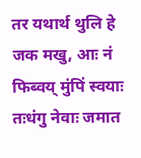तर यथार्थ थुलि हे जक मखु, आः नं फिब्वय् मुंपिं स्वयाः तःधंगु नेवाः जमात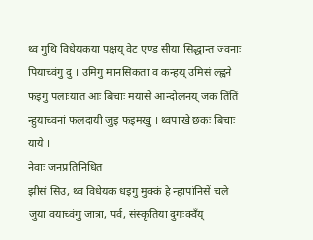थ्व गुथि विधेयकया पक्षय् वेट एण्ड सीया सिद्धान्त ज्वनाः पियाच्वंगु दु । उमिगु मानसिकता व कन्हय् उमिसं ल्ह्वने फइगु पलाःयात आः बिचाः मयासे आन्दोलनय् जक तिंतिं न्हुयाच्वनां फलदायी जुइ फइमखु । थ्वपाखे छकः बिचाः याये ।
नेवाः जनप्रतिनिधित
झीसं सिउ, थ्व विधेयक धइगु मुक्कं हे न्हापांनिसें चले जुया वयाच्वंगु जात्रा, पर्व, संस्कृतिया दुगःक्वँय्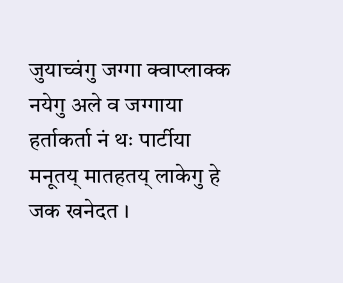जुयाच्वंगु जग्गा क्वाप्लाक्क नयेगु अले व जग्गाया हर्ताकर्ता नं थः पार्टीया मनूतय् मातहतय् लाकेगु हे जक खनेदत ।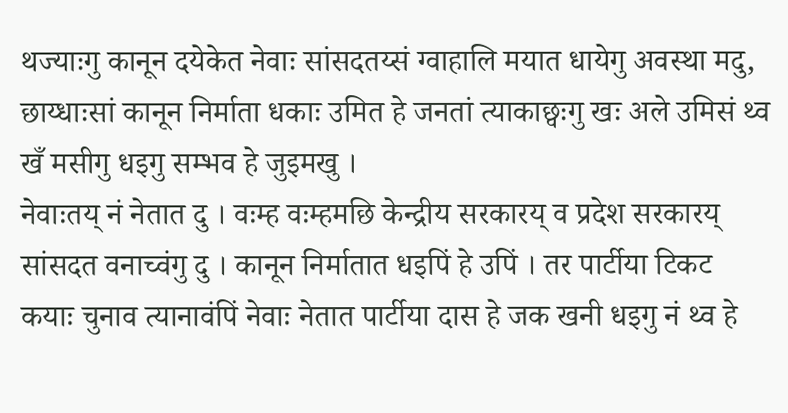थज्याःगु कानून दयेकेत नेवाः सांसदतय्सं ग्वाहालि मयात धायेगु अवस्था मदु, छाय्धाःसां कानून निर्माता धकाः उमित हे जनतां त्याकाछ्वःगु खः अले उमिसं थ्व खँ मसीगु धइगु सम्भव हे जुइमखु ।
नेवाःतय् नं नेतात दु । वःम्ह वःम्हमछि केन्द्रीय सरकारय् व प्रदेश सरकारय् सांसदत वनाच्वंगु दु । कानून निर्मातात धइपिं हे उपिं । तर पार्टीया टिकट कयाः चुनाव त्यानावंपिं नेवाः नेतात पार्टीया दास हे जक खनी धइगु नं थ्व हे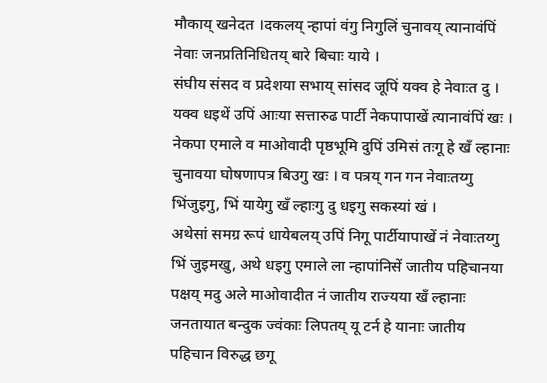मौकाय् खनेदत ।दकलय् न्हापां वंगु निगुलिं चुनावय् त्यानावंपिं नेवाः जनप्रतिनिधितय् बारे बिचाः याये ।
संघीय संसद व प्रदेशया सभाय् सांसद जूपिं यक्व हे नेवाःत दु । यक्व धइथें उपिं आःया सत्तारुढ पार्टी नेकपापाखें त्यानावंपिं खः । नेकपा एमाले व माओवादी पृष्ठभूमि दुपिं उमिसं तःगू हे खँ ल्हानाः चुनावया घोषणापत्र बिउगु खः । व पत्रय् गन गन नेवाःतय्गु भिंजुइगु, भिं यायेगु खँ ल्हाःगु दु धइगु सकस्यां खं ।
अथेसां समग्र रूपं धायेबलय् उपिं निगू पार्टीयापाखें नं नेवाःतय्गु भिं जुइमखु, अथे धइगु एमाले ला न्हापांनिसें जातीय पहिचानया पक्षय् मदु अले माओवादीत नं जातीय राज्यया खँ ल्हानाः जनतायात बन्दुक ज्वंकाः लिपतय् यू टर्न हे यानाः जातीय पहिचान विरुद्ध छगू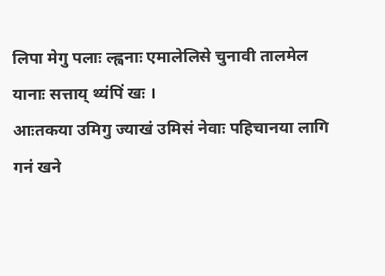लिपा मेगु पलाः ल्ह्वनाः एमालेलिसे चुनावी तालमेल यानाः सत्ताय् थ्यंपिं खः ।
आःतकया उमिगु ज्याखं उमिसं नेवाः पहिचानया लागि गनं खने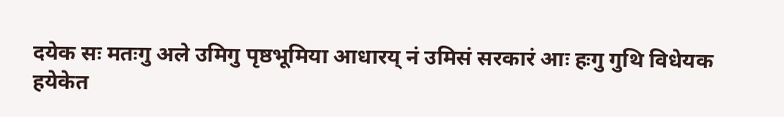दयेक सः मतःगु अले उमिगु पृष्ठभूमिया आधारय् नं उमिसं सरकारं आः हःगु गुथि विधेयक हयेकेत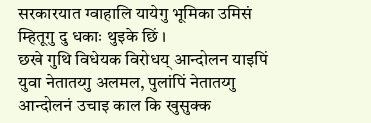सरकारयात ग्वाहालि यायेगु भूमिका उमिसं म्हितूगु दु धकाः थुइके छिं ।
छखे गुथि विधेयक विरोधय् आन्दोलन याइपिं युवा नेतातय्गु अलमल, पुलांपिं नेतातय्गु आन्दोलनं उचाइ काल कि खुसुक्क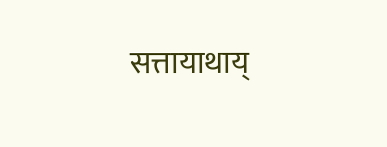सत्तायाथाय्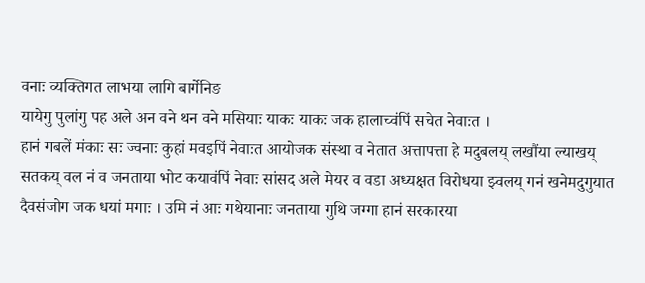वनाः व्यक्तिगत लाभया लागि बार्गेनिङ
यायेगु पुलांगु पह अले अन वने थन वने मसियाः याकः याकः जक हालाच्वंपिं सचेत नेवाःत ।
हानं गबलें मंकाः सः ज्वनाः कुहां मवइपिं नेवाःत आयोजक संस्था व नेतात अत्तापत्ता हे मदुबलय् लखौंया ल्याखय् सतकय् वल नं व जनताया भोट कयावंपिं नेवाः सांसद अले मेयर व वडा अध्यक्षत विरोधया झ्वलय् गनं खनेमदुगुयात दैवसंजोग जक धयां मगाः । उमि नं आः गथेयानाः जनताया गुथि जग्गा हानं सरकारया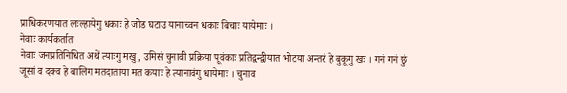प्राधिकरणयात लःल्हायेगु धकाः हे जोड घटाउ यानाच्वन धकाः बिचाः यायेमाः ।
नेवाः कार्यकर्तात
नेवाः जनप्रतिनिधित अथें त्याःगु मखु, उमिसं चुनावी प्रक्रिया पूवंकाः प्रतिद्वन्द्वीयात भोटया अन्तरं हे बुकूगु खः । गनं गनं छुं जूसां व दक्व हे बालिग मतदाताया मत कयाः हे त्यानावंगु धायेमाः । चुनाव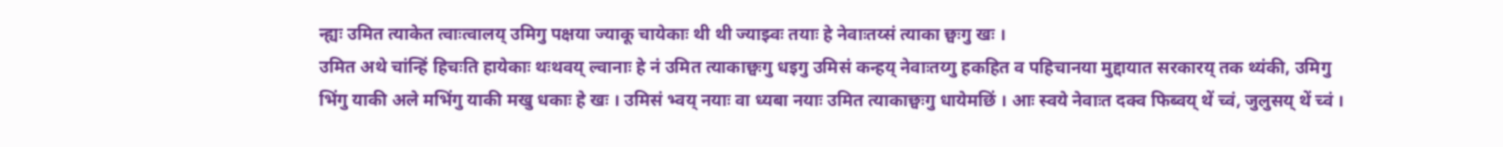न्ह्यः उमित त्याकेत त्वाःत्वालय् उमिगु पक्षया ज्याकू चायेकाः थी थी ज्याझ्वः तयाः हे नेवाःतय्सं त्याका छ्वःगु खः ।
उमित अथे चांन्हिं हिचःति हायेकाः थःथवय् ल्वानाः हे नं उमित त्याकाछ्वःगु धइगु उमिसं कन्हय् नेवाःतय्गु हकहित व पहिचानया मुद्दायात सरकारय् तक थ्यंकी, उमिगु भिंगु याकी अले मभिंगु याकी मखु धकाः हे खः । उमिसं भ्वय् नयाः वा ध्यबा नयाः उमित त्याकाछ्वःगु धायेमछिं । आः स्वये नेवाःत दक्व फिब्वय् थें च्वं, जुलुसय् थें च्वं ।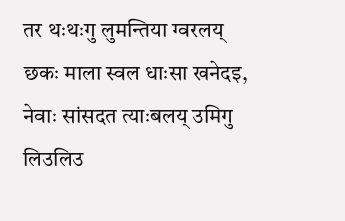तर थःथःगु लुमन्तिया ग्वरलय् छकः माला स्वल धाःसा खनेदइ, नेवाः सांसदत त्याःबलय् उमिगु लिउलिउ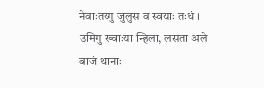नेवाःतय्गु जुलुस व स्वयाः तःधं । उमिगु ख्वाःया न्हिला, लसता अले बाजं थानाः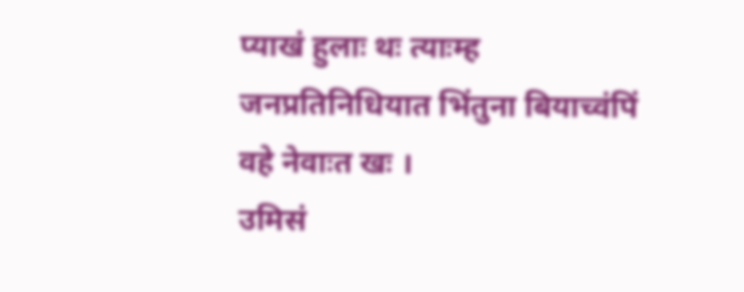प्याखं हुलाः थः त्याःम्ह जनप्रतिनिधियात भिंतुना बियाच्वंपिं वहे नेवाःत खः ।
उमिसं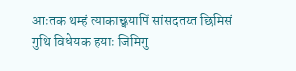आःतक थम्हं त्याकाछ्वयापिं सांसदतय्त छिमिसं गुथि विधेयक हयाः जिमिगु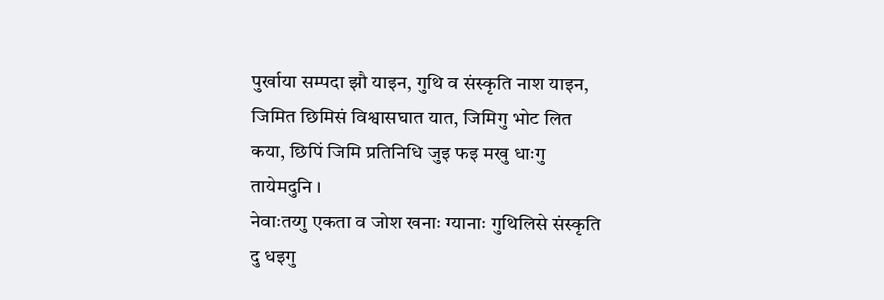पुर्खाया सम्पदा झौ याइन, गुथि व संस्कृति नाश याइन, जिमित छिमिसं विश्वासघात यात, जिमिगु भोट लित कया, छिपिं जिमि प्रतिनिधि जुइ फइ मखु धाःगु तायेमदुनि ।
नेवाःतय्गु एकता व जोश खनाः ग्यानाः गुथिलिसे संस्कृति दु धइगु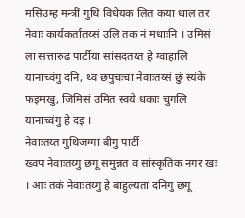मसिउम्ह मन्त्रीं गुथि विधेयक लित कया धाल तर नेवाः कार्यकर्तातय्सं उलि तक नं मधाःनि । उमिसं ला सत्तारुढ पार्टीया सांसदतय्त हे ग्वाहालि यानाच्वंगु दनि, थ्व छपुचःचा नेवाःतय्सं छुं स्यंके फइमखु, जिमिसं उमित स्वये धकाः चुगलि यानाच्वंगु हे दइ ।
नेवाःतय्त गुथिजग्गा बीगु पार्टी
ख्वप नेवाःतय्गु छगू समुन्नत व सांस्कृतिक नगर खः । आः तकं नेवाःतय्गु हे बाहुल्यता दनिगु छगू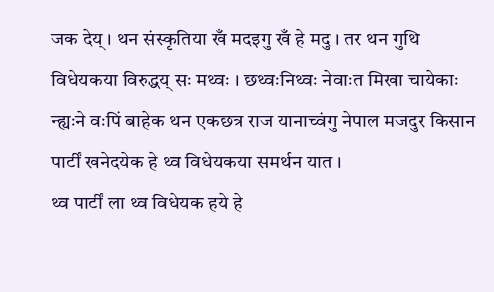जक देय् । थन संस्कृतिया खँ मदइगु खँ हे मदु । तर थन गुथि विधेयकया विरुद्धय् सः मथ्वः । छथ्वःनिथ्वः नेवाःत मिखा चायेकाः न्ह्यःने वःपिं बाहेक थन एकछत्र राज यानाच्वंगु नेपाल मजदुर किसान पार्टीं खनेदयेक हे थ्व विधेयकया समर्थन यात ।
थ्व पार्टीं ला थ्व विधेयक हये हे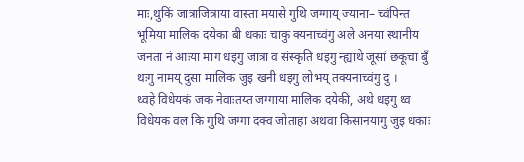माः,थुकिं जात्राजित्राया वास्ता मयासे गुथि जग्गाय् ज्याना– च्वंपिन्त भूमिया मालिक दयेका बी धकाः चाकु क्यनाच्वंगु अले अनया स्थानीय जनता नं आःया माग धइगु जात्रा व संस्कृति धइगु न्ह्याथे जूसां छकूचा बुँ थःगु नामय् दुसा मालिक जुइ खनी धइगु लोभय् तक्यनाच्वंगु दु ।
थ्वहे विधेयकं जक नेवाःतय्त जग्गाया मालिक दयेकी, अथे धइगु थ्व विधेयक वल कि गुथि जग्गा दक्व जोताहा अथवा किसानयागु जुइ धकाः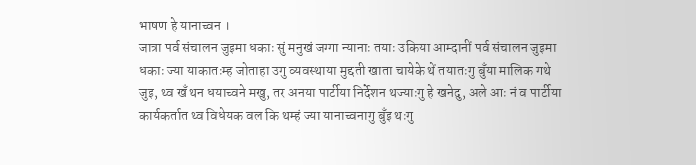भाषण हे यानाच्वन ।
जात्रा पर्व संचालन जुइमा धकाः सुं मनुखं जग्गा न्यानाः तयाः उकिया आम्दानीं पर्व संचालन जुइमा धकाः ज्या याकातःम्ह जोताहा उगु व्यवस्थाया मुद्दती खाता चायेके थें तयातःगु बुँया मालिक गथे जुइ, थ्व खँ थन धयाच्वने मखु, तर अनया पार्टीया निर्देशन थज्याःगु हे खनेदु, अले आः नं व पार्टीया कार्यकर्तात थ्व विधेयक वल कि थम्हं ज्या यानाच्वनागु बुँइ थःगु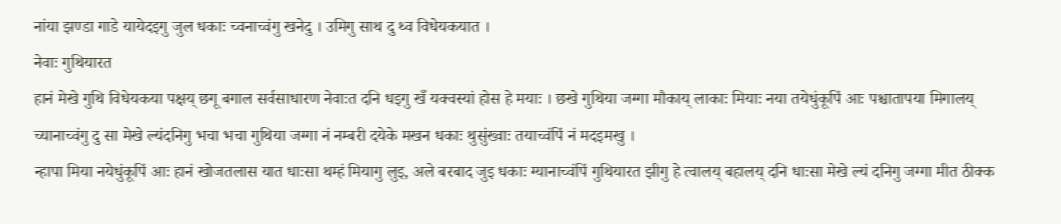नांया झण्डा गाडे यायेदइगु जुल धकाः च्वनाच्वंगु खनेदु । उमिगु साथ दु थ्व विधेयकयात ।
नेवाः गुथियारत
हानं मेखे गुथि विधेयकया पक्षय् छगू बगाल सर्वसाधारण नेवाःत दनि धइगु खँ यक्वस्यां होस हे मयाः । छखे गुथिया जग्गा मौकाय् लाकाः मियाः नया तयेधुंकूपिं आः पश्चातापया मिगालय् च्यानाच्वंगु दु सा मेखे ल्यंदनिगु भचा भचा गुथिया जग्गा नं नम्बरी दयेके मखन धकाः थुसुंख्वाः तयाच्वंपिं नं मदइमखु ।
न्हापा मिया नयेधुंकूपिं आः हानं खोजतलास यात धाःसा थम्हं मियागु लुइ, अले बरबाद जुइ धकाः ग्यानाच्वंपिं गुथियारत झीगु हे त्वालय् बहालय् दनि धाःसा मेखे ल्यं दनिगु जग्गा मीत ठीक्क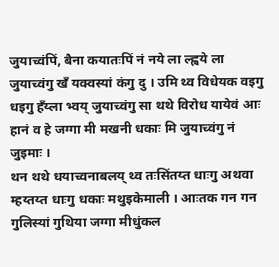जुयाच्वंपिं, बैना कयातःपिं नं नये ला ल्ह्वये ला जुयाच्वंगु खँ यक्वस्यां कंगु दु । उमि थ्व विधेयक वइगु धइगु हँय्ला भ्वय् जुयाच्वंगु सा थथे विरोध यायेवं आः हानं व हे जग्गा मी मखनी धकाः मि जुयाच्वंगु नं जुइमाः ।
थन थथे धयाच्वनाबलय् थ्व तःसिंतय्त धाःगु अथवा म्हय्तय्त धाःगु धकाः मथुइकेमाली । आःतक गन गन गुलिस्यां गुथिया जग्गा मीधुंकल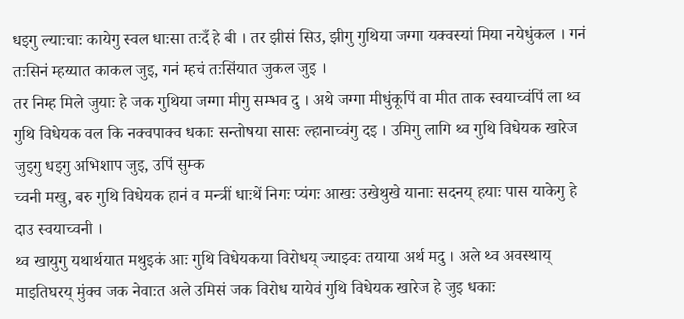धइगु ल्याःचाः कायेगु स्वल धाःसा तःदँ हे बी । तर झीसं सिउ, झीगु गुथिया जग्गा यक्वस्यां मिया नयेधुंकल । गनं तःसिनं म्हय्यात काकल जुइ, गनं म्हचं तःसिंयात जुकल जुइ ।
तर निम्ह मिले जुयाः हे जक गुथिया जग्गा मीगु सम्भव दु । अथे जग्गा मीधुंकूपिं वा मीत ताक स्वयाच्वंपिं ला थ्व गुथि विधेयक वल कि नक्वपाक्व धकाः सन्तोषया सासः ल्हानाच्वंगु दइ । उमिगु लागि थ्व गुथि विधेयक खारेज जुइगु धइगु अभिशाप जुइ, उपिं सुम्क
च्वनी मखु, बरु गुथि विधेयक हानं व मन्त्रीं धाःथें निगः प्यंगः आखः उखेथुखे यानाः सदनय् हयाः पास याकेगु हे दाउ स्वयाच्वनी ।
थ्व खायुगु यथार्थयात मथुइकं आः गुथि विधेयकया विरोधय् ज्याझ्वः तयाया अर्थ मदु । अले थ्व अवस्थाय् माइतिघरय् मुंक्व जक नेवाःत अले उमिसं जक विरोध यायेवं गुथि विधेयक खारेज हे जुइ धकाः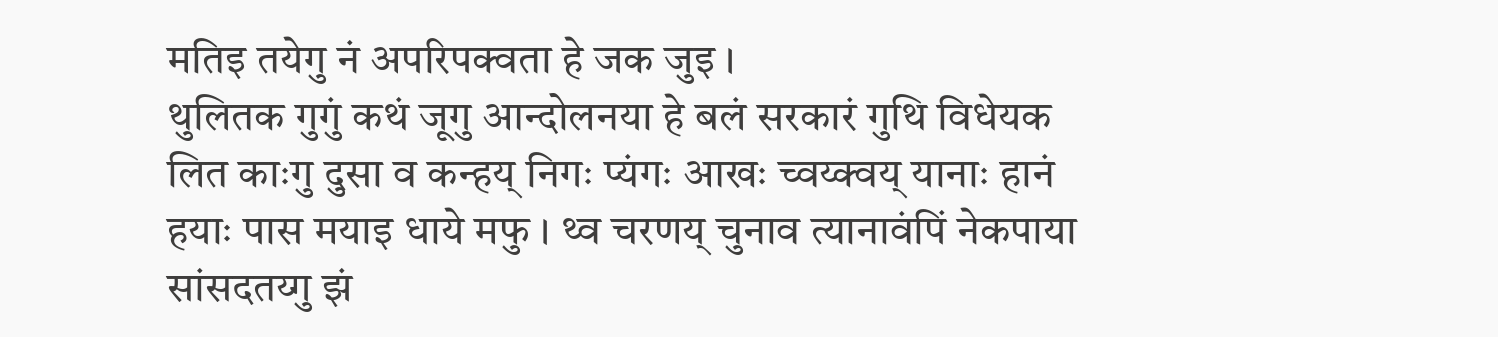मतिइ तयेगु नं अपरिपक्वता हे जक जुइ ।
थुलितक गुगुं कथं जूगु आन्दोलनया हे बलं सरकारं गुथि विधेयक लित काःगु दुसा व कन्हय् निगः प्यंगः आखः च्वय्क्वय् यानाः हानं हयाः पास मयाइ धाये मफु । थ्व चरणय् चुनाव त्यानावंपिं नेकपाया सांसदतय्गु झं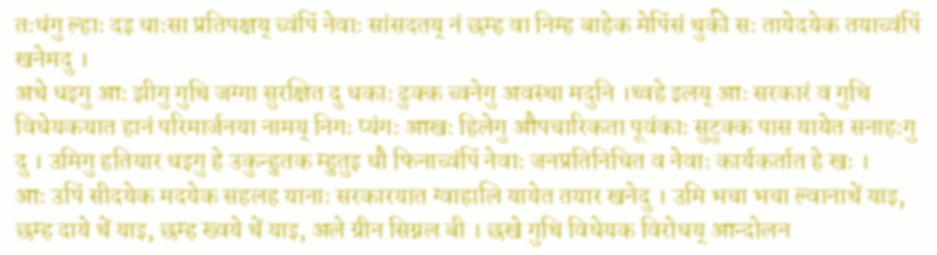तःधंगु ल्हाः दइ धाःसा प्रतिपक्षय् च्वंपिं नेवाः सांसदतय् नं छम्ह वा निम्ह बाहेक मेपिंसं थुकी सः तायेदयेक तयाच्वंपिं खनेमदु ।
अथे धइगु आः झीगु गुथि जग्गा सुरक्षित दु धकाः ढुक्क च्वनेगु अवस्था मदुनि ।थ्वहे इलय् आः सरकारं व गुथि विधेयकयात हानं परिमार्जनया नामय् निगः प्यंगः आखः हिलेगु औपचारिकता पूवंकाः सुटुक्क पास यायेत सनाहःगु दु । उमिगु हतियार धइगु हे उकुन्हुतक म्हुतुइ धौ फिनाच्वंपिं नेवाः जनप्रतिनिधित व नेवाः कार्यकर्तात हे खः ।
आः उपिं सीदयेक मदयेक सहलह यानाः सरकारयात ग्वाहालि यायेत तयार खनेदु । उमि भचा भचा ल्वानाथें याइ, छम्ह दाये थें याइ, छम्ह ख्वये थें याइ, अले ग्रीन सिग्नल बी । छखे गुथि विधेयक विरोधय् आन्दोलन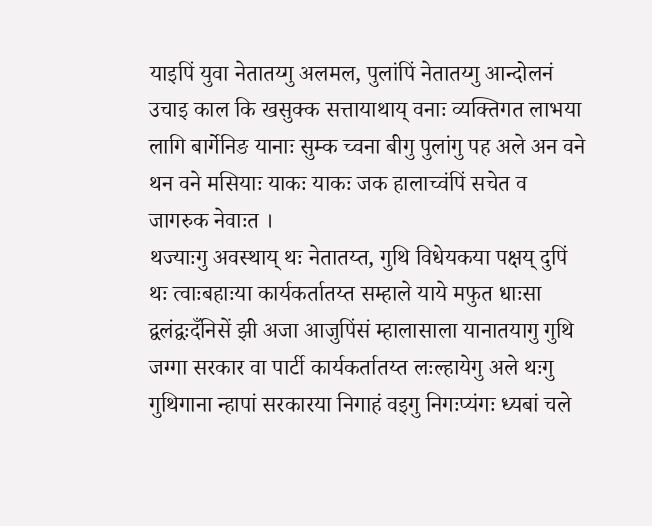याइपिं युवा नेतातय्गु अलमल, पुलांपिं नेतातय्गु आन्दोलनं उचाइ काल कि खसुक्क सत्तायाथाय् वनाः व्यक्तिगत लाभया लागि बार्गेनिङ यानाः सुम्क च्वना बीगु पुलांगु पह अले अन वने थन वने मसियाः याकः याकः जक हालाच्वंपिं सचेत व जागरुक नेवाःत ।
थज्याःगु अवस्थाय् थः नेतातय्त, गुथि विधेयकया पक्षय् दुपिं थः त्वाःबहाःया कार्यकर्तातय्त सम्हाले याये मफुत धाःसा द्वलंद्वःदँनिसें झी अजा आजुपिंसं म्हालासाला यानातयागु गुथि जग्गा सरकार वा पार्टी कार्यकर्तातय्त लःल्हायेगु अले थःगु गुथिगाना न्हापां सरकारया निगाहं वइगु निगःप्यंगः ध्यबां चले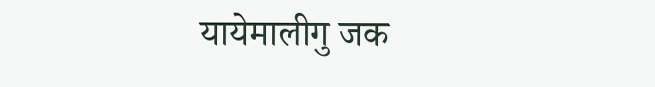यायेमालीगु जक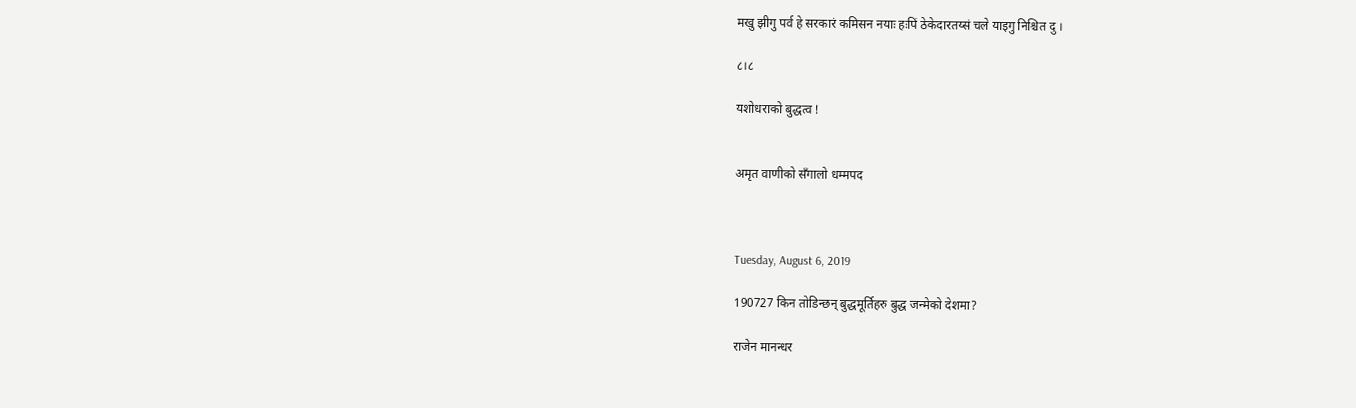मखु झीगु पर्व हे सरकारं कमिसन नयाः हःपिं ठेकेदारतय्सं चले याइगु निश्चित दु ।

८।८

यशोधराको बुद्धत्व !


अमृत वाणीको सँगालो धम्मपद



Tuesday, August 6, 2019

190727 किन तोडिन्छन् बुद्धमूर्तिहरु बुद्ध जन्मेको देशमा?

राजेन मानन्धर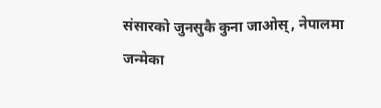संसारको जुनसुकै कुना जाओस्, नेपालमा जन्मेका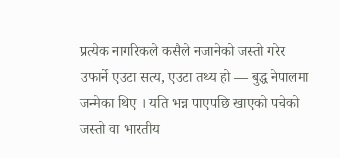प्रत्येक नागरिकले कसैले नजानेको जस्तो गरेर उफार्ने एउटा सत्य, एउटा तथ्य हो — बुद्ध नेपालमा जन्मेका थिए । यति भन्न पाएपछि खाएको पचेको जस्तो वा भारतीय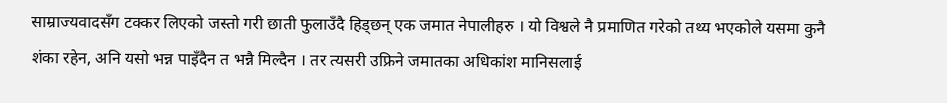साम्राज्यवादसँग टक्कर लिएको जस्तो गरी छाती फुलाउँदै हिड्छन् एक जमात नेपालीहरु । यो विश्वले नै प्रमाणित गरेको तथ्य भएकोले यसमा कुनै शंका रहेन, अनि यसो भन्न पाइँदैन त भन्नै मिल्दैन । तर त्यसरी उफ्रिने जमातका अधिकांश मानिसलाई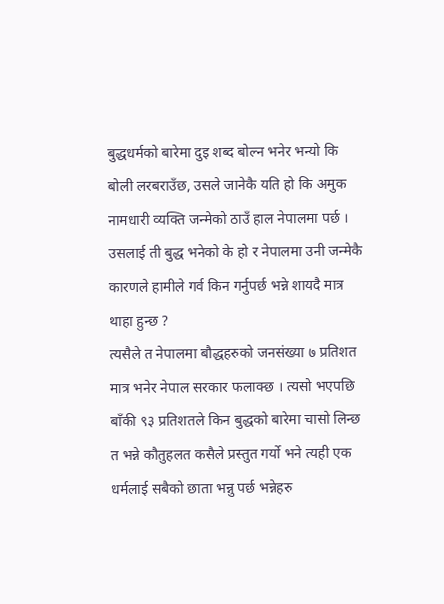बुद्धधर्मको बारेमा दुइ शब्द बोल्न भनेर भन्यो कि बोली लरबराउँछ, उसले जानेकै यति हो कि अमुक नामधारी व्यक्ति जन्मेको ठाउँ हाल नेपालमा पर्छ । उसलाई ती बुद्ध भनेको के हो र नेपालमा उनी जन्मेकै कारणले हामीले गर्व किन गर्नुपर्छ भन्ने शायदै मात्र थाहा हुन्छ ?
त्यसैले त नेपालमा बौद्धहरुको जनसंख्या ७ प्रतिशत मात्र भनेर नेपाल सरकार फलाक्छ । त्यसो भएपछि बाँकी ९३ प्रतिशतले किन बुद्धको बारेमा चासो लिन्छ त भन्ने कौतुहलत कसैले प्रस्तुत गर्यो भने त्यही एक धर्मलाई सबैको छाता भन्नु पर्छ भन्नेहरु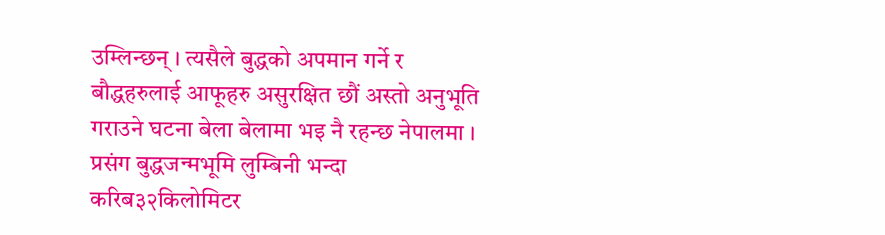उम्लिन्छन् । त्यसैले बुद्धको अपमान गर्ने र बौद्धहरुलाई आफूहरु असुरक्षित छौं अस्तो अनुभूति गराउने घटना बेला बेलामा भइ नै रहन्छ नेपालमा ।
प्रसंग बुद्धजन्मभूमि लुम्बिनी भन्दा करिब३२किलोमिटर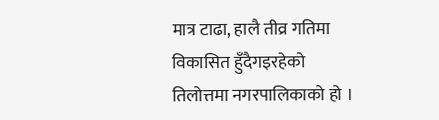मात्र टाढा, हालै तीव्र गतिमा विकासित हुँदैगइरहेको तिलोत्तमा नगरपालिकाको हो ।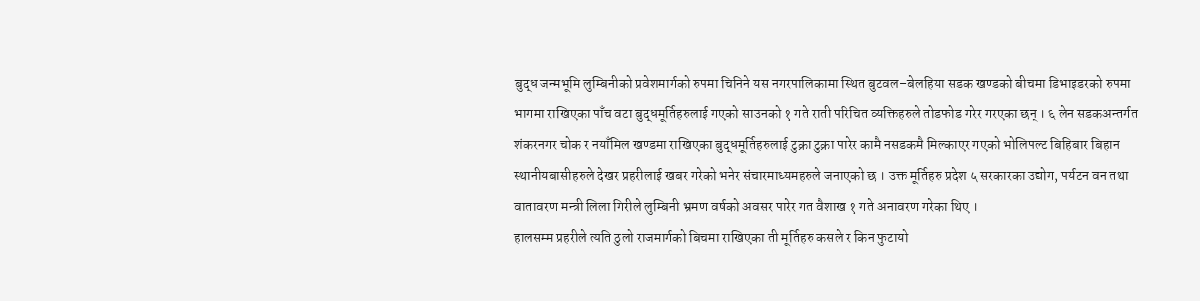बुद्ध जन्मभूमि लुम्बिनीको प्रवेशमार्गको रुपमा चिनिने यस नगरपालिकामा स्थित बुटवल–बेलहिया सडक खण्डको बीचमा डिभाइडरको रुपमा भागमा राखिएका पाँच वटा बुद्धमूर्तिहरुलाई गएको साउनको १ गते राती परिचित व्यक्तिहरुले तोडफोड गरेर गरएका छन् । ६ लेन सडकअन्तर्गत शंकरनगर चोक र नयाँमिल खण्डमा राखिएका बुद्धमूर्तिहरुलाई टुक्रा टुक्रा पारेर कामै नसडकमै मिल्काएर गएको भोलिपल्ट बिहिबार बिहान स्थानीयबासीहरुले देखर प्रहरीलाई खबर गरेको भनेर संचारमाध्यमहरुले जनाएको छ । उक्त मूर्तिहरु प्रदेश ५ सरकारका उद्योग, पर्यटन वन तथा वातावरण मन्त्री लिला गिरीले लुम्बिनी भ्रमण वर्षको अवसर पारेर गत वैशाख १ गते अनावरण गरेका थिए ।
हालसम्म प्रहरीले त्यति ठुलो राजमार्गको बिचमा राखिएका ती मूर्तिहरु कसले र किन फुटायो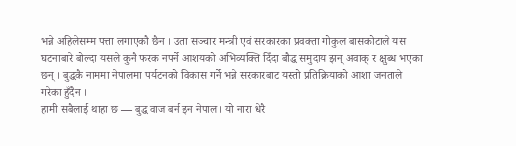भन्ने अहिलेसम्म पत्ता लगाएकौ छैन । उता सञ्चार मन्त्री एवं सरकारका प्रवक्ता गोकुल बासकोटाले यस घटनाबारे बोल्दा यसले कुनै फरक नपर्ने आशयको अभिव्यक्ति दिँदा बौद्ध समुदाय झन् अवाक् र क्षुब्ध भएका छन् । बुद्धकै नाममा नेपालमा पर्यटनको विकास गर्ने भन्ने सरकारबाट यस्तो प्रतिक्रियाको आशा जनताले गरेका हुँदैन ।
हामी सबैलाई थाहा छ — बुद्ध वाज बर्न इन नेपाल। यो नारा धेरै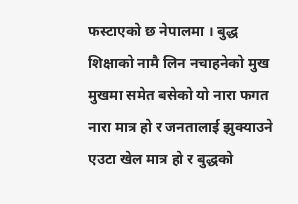फस्टाएको छ नेपालमा । बुद्ध शिक्षाको नामै लिन नचाहनेको मुख मुखमा समेत बसेको यो नारा फगत नारा मात्र हो र जनतालाई झुक्याउने एउटा खेल मात्र हो र बुद्धको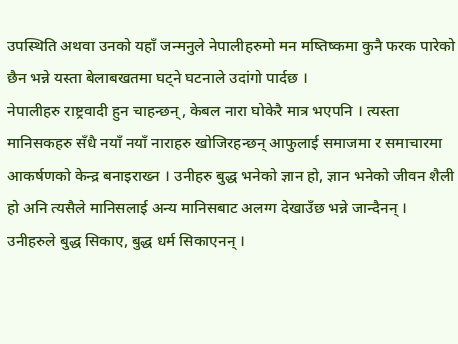उपस्थिति अथवा उनको यहाँ जन्मनुले नेपालीहरुमो मन मष्तिष्कमा कुनै फरक पारेको छैन भन्ने यस्ता बेलाबखतमा घट्ने घटनाले उदांगो पार्दछ ।
नेपालीहरु राष्ट्रवादी हुन चाहन्छन्, केबल नारा घोकेरै मात्र भएपनि । त्यस्ता मानिसकहरु सँधै नयाँ नयाँ नाराहरु खोजिरहन्छन् आफुलाई समाजमा र समाचारमा आकर्षणको केन्द्र बनाइराख्न । उनीहरु बुद्ध भनेको ज्ञान हो, ज्ञान भनेको जीवन शैली हो अनि त्यसैले मानिसलाई अन्य मानिसबाट अलग्ग देखाउँछ भन्ने जान्दैनन् । उनीहरुले बुद्ध सिकाए, बुद्ध धर्म सिकाएनन् ।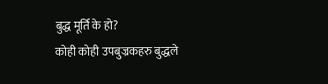बुद्ध मूर्ति के हो?
कोही कोही उपबुज्रकहरु बुद्धले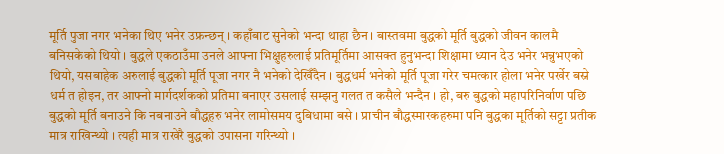मूर्ति पुजा नगर भनेका थिए भनेर उफ्रन्छन् । कहाँबाट सुनेको भन्दा थाहा छैन । बास्तवमा बुद्धको मूर्ति बुद्धको जीवन कालमै बनिसकेको थियो । बुद्धले एकठाउँमा उनले आफ्ना भिक्षुहरुलाई प्रतिमूर्तिमा आसक्त हुनुभन्दा शिक्षामा ध्यान देउ भनेर भन्नुभएको थियो, यसबाहेक अरुलाई बुद्धको मूर्ति पूजा नगर नै भनेको देखिँदैन । बुद्धधर्म भनेको मूर्ति पूजा गरेर चमत्कार होला भनेर पर्खेर बस्ने धर्म त होइन, तर आफ्नो मार्गदर्शकको प्रतिमा बनाएर उसलाई सम्झनु गलत त कसैले भन्दैन । हो, बरु बुद्धको महापरिनिर्वाण पछि बुद्धको मूर्ति बनाउने कि नबनाउने बौद्धहरु भनेर लामोसमय दुबिधामा बसे । प्राचीन बौद्धस्मारकहरुमा पनि बुद्धका मूर्तिको सट्टा प्रतीक मात्र राखिन्थ्यो । त्यही मात्र राखेरै बुद्धको उपासना गरिन्थ्यो ।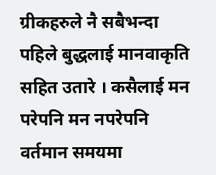ग्रीकहरुले नै सबैभन्दा पहिले बुद्धलाई मानवाकृति सहित उतारे । कसैलाई मन परेपनि मन नपरेपनि वर्तमान समयमा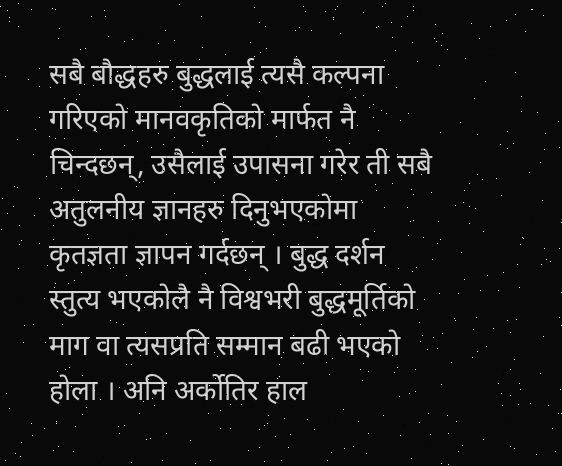सबै बौद्धहरु बुद्धलाई त्यसै कल्पना गरिएको मानवकृतिको मार्फत नै चिन्दछन्, उसैलाई उपासना गरेर ती सबै अतुलनीय ज्ञानहरु दिनुभएकोमा कृतज्ञता ज्ञापन गर्दछन् । बुद्ध दर्शन स्तुत्य भएकोलै नै विश्वभरी बुद्धमूर्तिको माग वा त्यसप्रति सम्मान बढी भएको होला । अनि अर्कोतिर हाल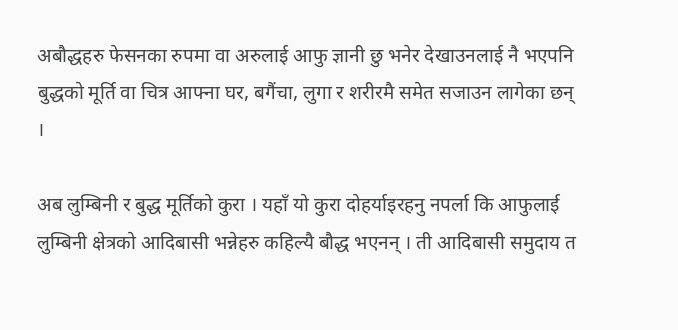अबौद्धहरु फेसनका रुपमा वा अरुलाई आफु ज्ञानी छु भनेर देखाउनलाई नै भएपनि बुद्धको मूर्ति वा चित्र आफ्ना घर, बगैंचा, लुगा र शरीरमै समेत सजाउन लागेका छन् ।

अब लुम्बिनी र बुद्ध मूर्तिको कुरा । यहाँ यो कुरा दोहर्याइरहनु नपर्ला कि आफुलाई लुम्बिनी क्षेत्रको आदिबासी भन्नेहरु कहिल्यै बौद्ध भएनन् । ती आदिबासी समुदाय त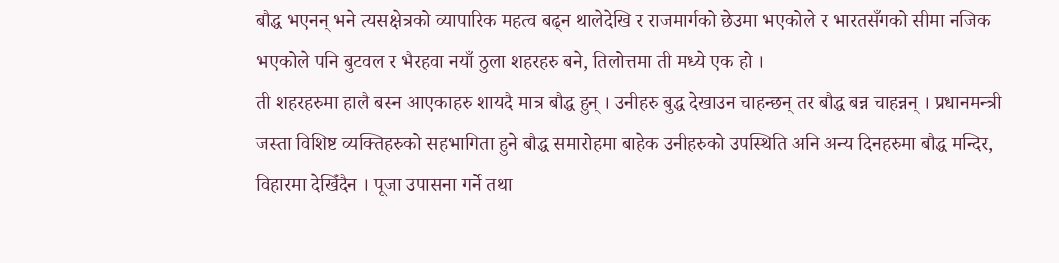बौद्ध भएनन् भने त्यसक्षेत्रको व्यापारिक महत्व बढ्न थालेदेखि र राजमार्गको छेउमा भएकोले र भारतसँगको सीमा नजिक भएकोले पनि बुटवल र भैरहवा नयाँ ठुला शहरहरु बने, तिलोत्तमा ती मध्ये एक हो ।
ती शहरहरुमा हालै बस्न आएकाहरु शायदै मात्र बौद्ध हुन् । उनीहरु बुद्ध देखाउन चाहन्छन् तर बौद्ध बन्न चाहन्नन् । प्रधानमन्त्री जस्ता विशिष्ट व्यक्तिहरुको सहभागिता हुने बौद्ध समारोहमा बाहेक उनीहरुको उपस्थिति अनि अन्य दिनहरुमा बौद्ध मन्दिर, विहारमा देखिँदैन । पूजा उपासना गर्ने तथा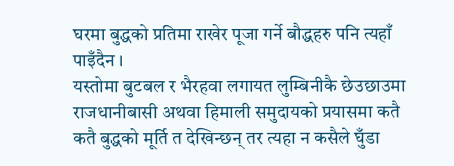घरमा बुद्धको प्रतिमा राखेर पूजा गर्ने बौद्धहरु पनि त्यहाँ पाइँदैन ।
यस्तोमा बुटबल र भैरहवा लगायत लुम्बिनीकै छेउछाउमा राजधानीबासी अथवा हिमाली समुदायको प्रयासमा कतै कतै बुद्धको मूर्ति त देखिन्छन् तर त्यहा न कसैले घुँडा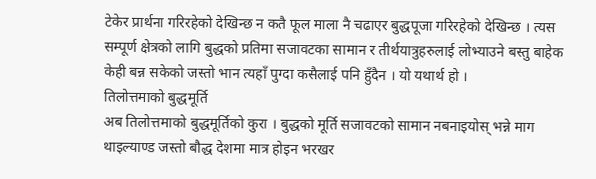टेकेर प्रार्थना गरिरहेको देखिन्छ न कतै फूल माला नै चढाएर बुद्धपूजा गरिरहेको देखिन्छ । त्यस सम्पूर्ण क्षेत्रको लागि बुद्धको प्रतिमा सजावटका सामान र तीर्थयात्रुहरुलाई लोभ्याउने बस्तु बाहेक केही बन्न सकेको जस्तो भान त्यहाँ पुग्दा कसैलाई पनि हुँदैन । यो यथार्थ हो ।
तिलोत्तमाको बुद्धमूर्ति
अब तिलोत्तमाको बुद्धमूर्तिको कुरा । बुद्धको मूर्ति सजावटको सामान नबनाइयोस् भन्ने माग थाइल्याण्ड जस्तो बौद्ध देशमा मात्र होइन भरखर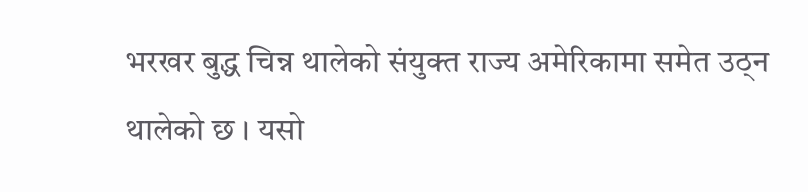भरखर बुद्ध चिन्न थालेको संयुक्त राज्य अमेरिकामा समेत उठ्न थालेको छ । यसो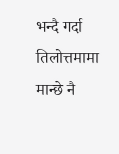भन्दै गर्दा तिलोत्तमामा मान्छे नै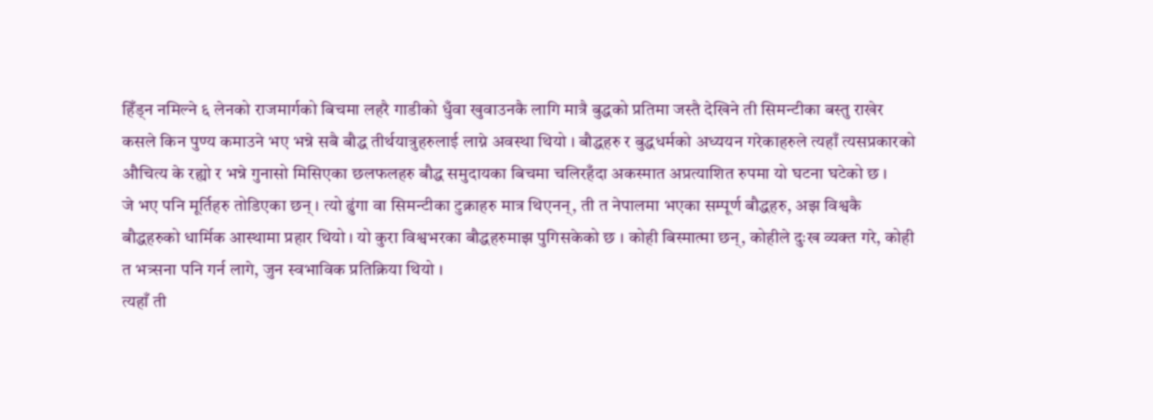हिँड्न नमिल्ने ६ लेनको राजमार्गको बिचमा लहरै गाडीको धुँवा खुवाउनकै लागि मात्रै बुद्धको प्रतिमा जस्तै देखिने ती सिमन्टीका बस्तु राखेर कसले किन पुण्य कमाउने भए भन्ने सबै बौद्ध तीर्थयात्रुहरुलाई लाग्ने अवस्था थियो । बौद्धहरु र बुद्धधर्मको अध्ययन गरेकाहरुले त्यहाँ त्यसप्रकारको औचित्य के रह्यो र भन्ने गुनासो मिसिएका छलफलहरु बौद्ध समुदायका बिचमा चलिरहँदा अकस्मात अप्रत्याशित रुपमा यो घटना घटेको छ ।
जे भए पनि मूर्तिहरु तोडिएका छन् । त्यो ढुंगा वा सिमन्टीका टुक्राहरु मात्र थिएनन्, ती त नेपालमा भएका सम्पूर्ण बौद्धहरु, अझ विश्वकै बौद्धहरुको धार्मिक आस्थामा प्रहार थियो । यो कुरा विश्वभरका बौद्धहरुमाझ पुगिसकेको छ । कोही बिस्मात्मा छन्, कोहीले दुःख व्यक्त गरे, कोही त भत्र्सना पनि गर्न लागे, जुन स्वभाविक प्रतिक्रिया थियो ।
त्यहाँ ती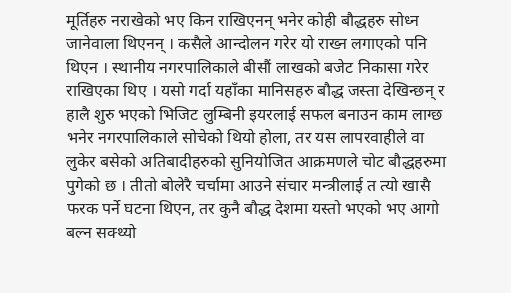मूर्तिहरु नराखेको भए किन राखिएनन् भनेर कोही बौद्धहरु सोध्न जानेवाला थिएनन् । कसैले आन्दोलन गरेर यो राख्न लगाएको पनि थिएन । स्थानीय नगरपालिकाले बीसौं लाखको बजेट निकासा गरेर राखिएका थिए । यसो गर्दा यहाँका मानिसहरु बौद्ध जस्ता देखिन्छन् र हालै शुरु भएको भिजिट लुम्बिनी इयरलाई सफल बनाउन काम लाग्छ भनेर नगरपालिकाले सोचेको थियो होला, तर यस लापरवाहीले वा लुकेर बसेको अतिबादीहरुको सुनियोजित आक्रमणले चोट बौद्धहरुमा पुगेको छ । तीतो बोलेरै चर्चामा आउने संचार मन्त्रीलाई त त्यो खासै फरक पर्ने घटना थिएन, तर कुनै बौद्ध देशमा यस्तो भएको भए आगो बल्न सक्थ्यो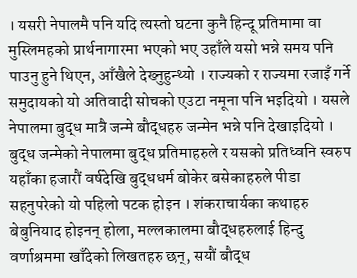। यसरी नेपालमै पनि यदि त्यस्तो घटना कुनै हिन्दू प्रतिमामा वा मुस्लिमहको प्रार्थनागारमा भएको भए उहाँले यसो भन्ने समय पनि पाउनु हुने थिएन, आँखैले देख्नुहुन्थ्यो । राज्यको र राज्यमा रजाइँ गर्ने समुदायको यो अतिवादी सोचको एउटा नमूना पनि भइदियो । यसले नेपालमा बुद्ध मात्रै जन्मे बौद्धहरु जन्मेन भन्ने पनि देखाइदियो ।
बुद्ध जन्मेको नेपालमा बुद्ध प्रतिमाहरुले र यसको प्रतिध्वनि स्वरुप यहाँका हजारौं वर्षदेखि बुद्धधर्म बोकेर बसेकाहरुले पीडा सहनुपरेको यो पहिलो पटक होइन । शंकराचार्यका कथाहरु बेबुनियाद होइनन् होला, मल्लकालमा बौद्धहरुलाई हिन्दु वर्णाश्रममा खाँदेको लिखतहरु छन्, सयौं बौद्ध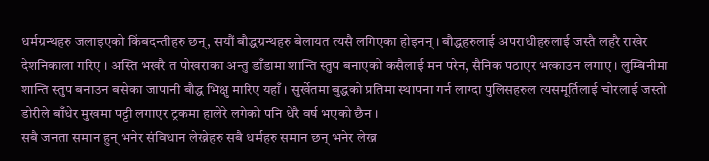धर्मग्रन्थहरु जलाइएको किंबदन्तीहरु छन्, सयौं बौद्धग्रन्थहरु बेलायत त्यसै लगिएका होइनन् । बौद्धहरुलाई अपराधीहरुलाई जस्तै लहरै राखेर देशनिकाला गरिए । अस्ति भखरै त पोखराका अन्तु डाँडामा शान्ति स्तुप बनाएको कसैलाई मन परेन, सैनिक पठाएर भत्काउन लगाए । लुम्बिनीमा शान्ति स्तुप बनाउन बसेका जापानी बौद्ध भिक्षु मारिए यहाँ । सुर्खेतमा बुद्धको प्रतिमा स्थापना गर्न लाग्दा पुलिसहरुल त्यसमूर्तिलाई चोरलाई जस्तो डोरीले बाँधेर मुखमा पट्टी लगाएर ट्रकमा हालेरे लगेको पनि धेरै वर्ष भएको छैन ।
सबै जनता समान हुन् भनेर संविधान लेख्नेहरु सबै धर्महरु समान छन् भनेर लेख्न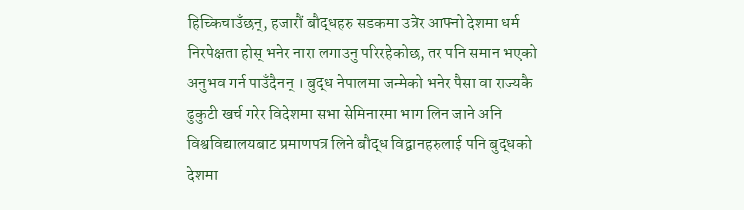हिच्किचाउँछन्, हजारौं बौद्धहरु सडकमा उत्रेर आफ्नो देशमा धर्म निरपेक्षता होस् भनेर नारा लगाउनु परिरहेकोछ, तर पनि समान भएको अनुभव गर्न पाउँदैनन् । बुद्ध नेपालमा जन्मेको भनेर पैसा वा राज्यकै ढुकुटी खर्च गरेर विदेशमा सभा सेमिनारमा भाग लिन जाने अनि विश्वविद्यालयबाट प्रमाणपत्र लिने बौद्ध विद्वानहरुलाई पनि बुद्धको देशमा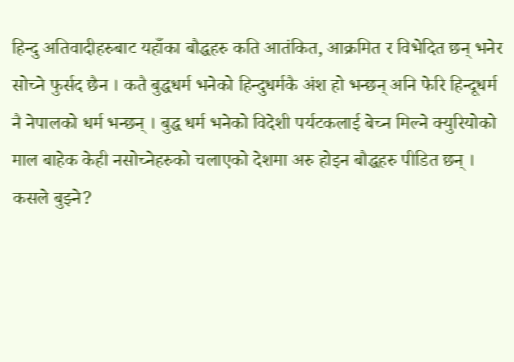हिन्दु अतिवादीहरुबाट यहाँका बौद्धहरु कति आतंकित, आक्रमित र विभेदित छन् भनेर सोच्ने फुर्सद छैन । कतै बुद्धधर्म भनेको हिन्दुधर्मकै अंश हो भन्छन् अनि फेरि हिन्दूधर्म नै नेपालको धर्म भन्छन् । बुद्ध धर्म भनेको विदेशी पर्यटकलाई बेच्न मिल्ने क्युरियोको माल बाहेक केही नसोच्नेहरुको चलाएको देशमा अरु होइन बौद्धहरु पीडित छन् । कसले बुझ्ने?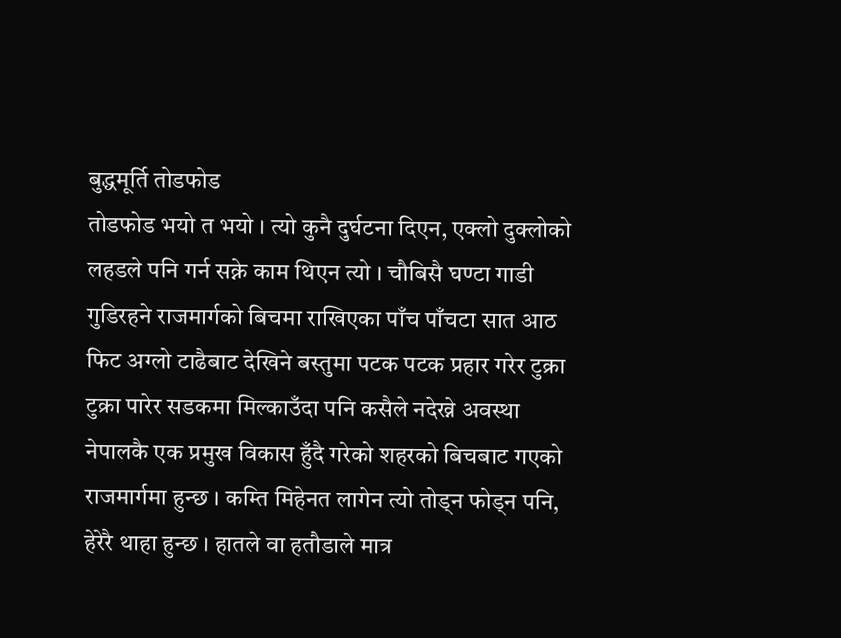बुद्धमूर्ति तोडफोड
तोडफोड भयो त भयो । त्यो कुनै दुर्घटना दिएन, एक्लो दुक्लोको लहडले पनि गर्न सक्ने काम थिएन त्यो । चौबिसै घण्टा गाडी गुडिरहने राजमार्गको बिचमा राखिएका पाँच पाँचटा सात आठ फिट अग्लो टाढैबाट देखिने बस्तुमा पटक पटक प्रहार गरेर टुक्रा टुक्रा पारेर सडकमा मिल्काउँदा पनि कसैले नदेख्ने अवस्था नेपालकै एक प्रमुख विकास हुँदै गरेको शहरको बिचबाट गएको राजमार्गमा हुन्छ । कम्ति मिहेनत लागेन त्यो तोड्न फोड्न पनि, हेरेरै थाहा हुन्छ । हातले वा हतौडाले मात्र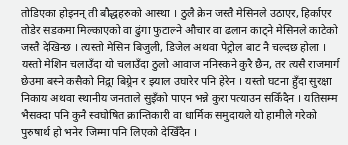तोडिएका होइनन् ती बौद्धहरुको आस्था । ठुलै क्रेन जस्तै मेसिनले उठाएर, हिर्काएर तोडेर सडकमा मिल्काएको वा ढुंगा फुटाल्ने औचार वा ढलान काट्ने मेसिनले काटेको जस्तै देखिन्छ । त्यस्तो मेसिन बिजुली, डिजेल अथवा पेट्रोल बाट नै चल्दछ होला । यस्तो मेशिन चलाउँदा यो चलाउँदा ठुलो आवाज ननिस्कने कुरै छैन, तर त्यसै राजमार्ग छेउमा बस्ने कसैको निद्र्रा बिग्र्रेन र झ्याल उघारेर पनि हेरेन । यस्तो घटना हुँदा सुरक्षा निकाय अथवा स्थानीय जनताले सुइँको पाएन भन्ने कुरा पत्याउन सकिँदैन । यतिसम्म भैसक्दा पनि कुनै स्वघोषित क्रान्तिकारी वा धार्मिक समुदायले यो हामीले गरेको पुरुषार्थ हो भनेर जिम्मा पनि लिएको देखिँदैन ।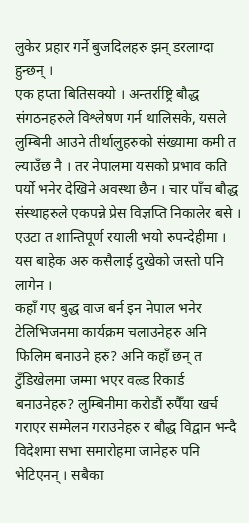लुकेर प्रहार गर्ने बुजदिलहरु झन् डरलाग्दा हुन्छन् ।
एक हप्ता बितिसक्यो । अन्तर्राष्ट्रि बौद्ध संगठनहरुले विश्लेषण गर्न थालिसके, यसले लुम्बिनी आउने तीर्थालुहरुको संख्यामा कमी त ल्याउँछ नै । तर नेपालमा यसको प्रभाव कति पर्यो भनेर देखिने अवस्था छैन । चार पाँच बौद्ध संस्थाहरुले एकपन्ने प्रेस विज्ञप्ति निकालेर बसे । एउटा त शान्तिपूर्ण रयाली भयो रुपन्देहीमा । यस बाहेक अरु कसैलाई दुखेको जस्तो पनि लागेन ।
कहाँ गए बुद्ध वाज बर्न इन नेपाल भनेर टेलिभिजनमा कार्यक्रम चलाउनेहरु अनि फिलिम बनाउने हरु? अनि कहाँ छन् त टुँडिखेलमा जम्मा भएर वल्र्ड रिकार्ड बनाउनेहरु? लुम्बिनीमा करोडौं रुपैँया खर्च गराएर सम्मेलन गराउनेहरु र बौद्ध विद्वान भन्दै विदेशमा सभा समारोहमा जानेहरु पनि भेटिएनन् । सबैका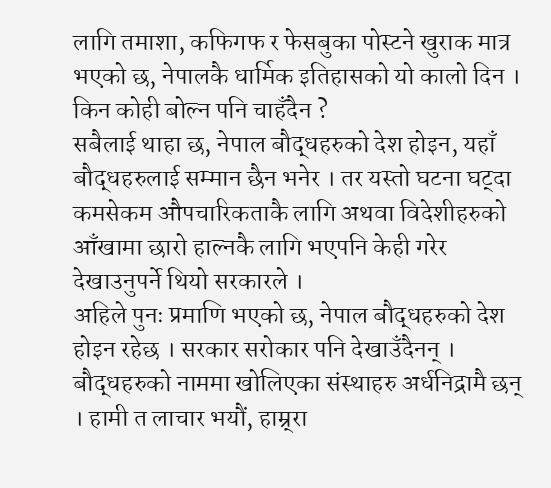लागि तमाशा, कफिगफ र फेसबुका पोस्टने खुराक मात्र भएको छ, नेपालकै धार्मिक इतिहासको यो कालो दिन । किन कोही बोल्न पनि चाहँदैन ?
सबैलाई थाहा छ, नेपाल बौद्धहरुको देश होइन, यहाँ बौद्धहरुलाई सम्मान छैन भनेर । तर यस्तो घटना घट्दा कमसेकम औपचारिकताकै लागि अथवा विदेशीहरुको आँखामा छारो हाल्नकै लागि भएपनि केही गरेर देखाउनुपर्ने थियो सरकारले ।
अहिले पुनः प्रमाणि भएको छ, नेपाल बौद्धहरुको देश होइन रहेछ । सरकार सरोकार पनि देखाउँदैनन् । बौद्धहरुको नाममा खोलिएका संस्थाहरु अर्धनिद्रामै छन् । हामी त लाचार भयौं, हाम्र्रा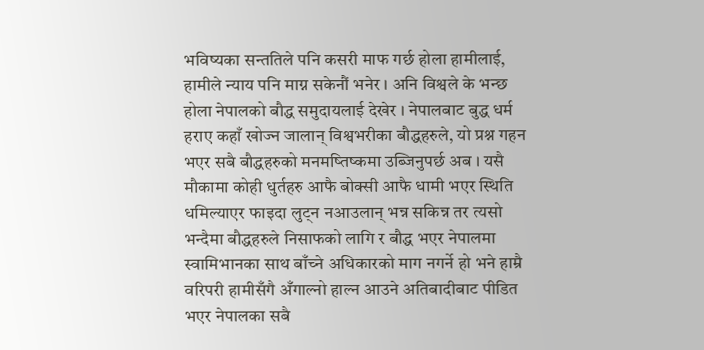भविष्यका सन्ततिले पनि कसरी माफ गर्छ होला हामीलाई, हामीले न्याय पनि माग्न सकेनौं भनेर । अनि विश्वले के भन्छ होला नेपालको बौद्ध समुदायलाई देखेर । नेपालबाट बुद्ध धर्म हराए कहाँ खोज्न जालान् विश्वभरीका बौद्धहरुले, यो प्रश्न गहन भएर सबै बौद्धहरुको मनमष्तिष्कमा उब्जिनुपर्छ अब । यसै मौकामा कोही धुर्तहरु आफै बोक्सी आफै धामी भएर स्थिति धमिल्याएर फाइदा लुट्न नआउलान् भन्न सकिन्न तर त्यसो भन्दैमा बौद्धहरुले निसाफको लागि र बौद्ध भएर नेपालमा स्वामिभानका साथ बाँच्ने अधिकारको माग नगर्ने हो भने हाम्रै वरिपरी हामीसँगै अँगाल्नो हाल्न आउने अतिबादीबाट पीडित भएर नेपालका सबै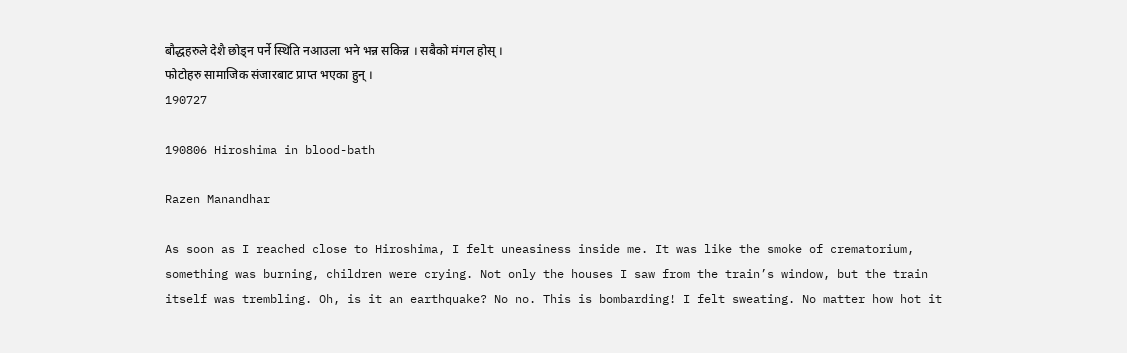बौद्धहरुले देशै छोड्न पर्ने स्थिति नआउला भने भन्न सकिन्न । सबैको मंगल होस् ।
फोटोहरु सामाजिक संजारबाट प्राप्त भएका हुन् ।
190727

190806 Hiroshima in blood-bath

Razen Manandhar

As soon as I reached close to Hiroshima, I felt uneasiness inside me. It was like the smoke of crematorium, something was burning, children were crying. Not only the houses I saw from the train’s window, but the train itself was trembling. Oh, is it an earthquake? No no. This is bombarding! I felt sweating. No matter how hot it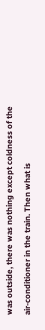was outside, there was nothing except coldness of the air-conditioner in the train. Then what is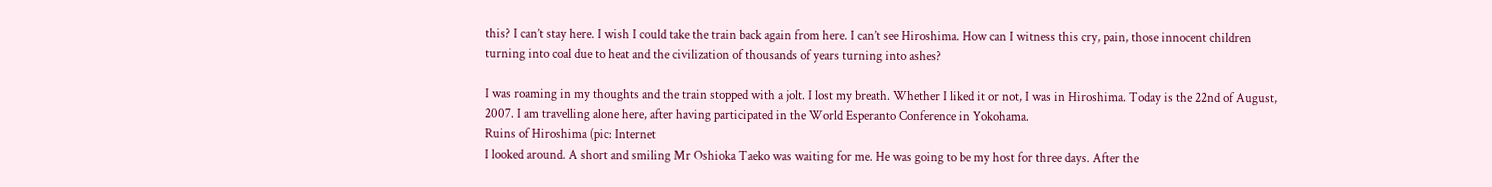this? I can’t stay here. I wish I could take the train back again from here. I can’t see Hiroshima. How can I witness this cry, pain, those innocent children turning into coal due to heat and the civilization of thousands of years turning into ashes?

I was roaming in my thoughts and the train stopped with a jolt. I lost my breath. Whether I liked it or not, I was in Hiroshima. Today is the 22nd of August, 2007. I am travelling alone here, after having participated in the World Esperanto Conference in Yokohama.
Ruins of Hiroshima (pic: Internet
I looked around. A short and smiling Mr Oshioka Taeko was waiting for me. He was going to be my host for three days. After the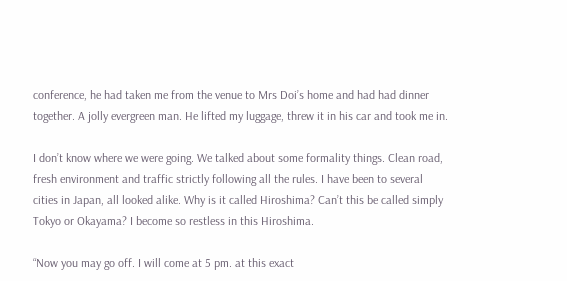conference, he had taken me from the venue to Mrs Doi’s home and had had dinner together. A jolly evergreen man. He lifted my luggage, threw it in his car and took me in.

I don’t know where we were going. We talked about some formality things. Clean road, fresh environment and traffic strictly following all the rules. I have been to several cities in Japan, all looked alike. Why is it called Hiroshima? Can’t this be called simply Tokyo or Okayama? I become so restless in this Hiroshima.

“Now you may go off. I will come at 5 pm. at this exact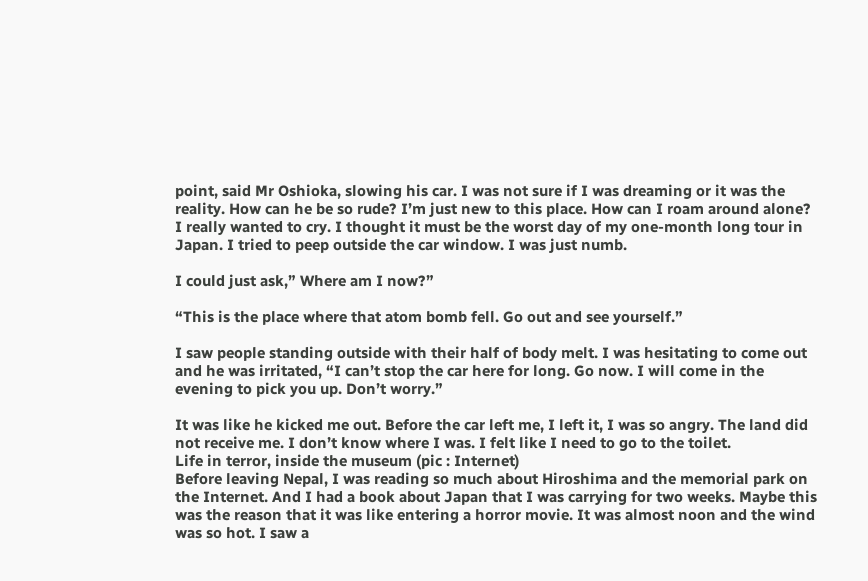point, said Mr Oshioka, slowing his car. I was not sure if I was dreaming or it was the reality. How can he be so rude? I’m just new to this place. How can I roam around alone? I really wanted to cry. I thought it must be the worst day of my one-month long tour in Japan. I tried to peep outside the car window. I was just numb.

I could just ask,” Where am I now?”

“This is the place where that atom bomb fell. Go out and see yourself.”

I saw people standing outside with their half of body melt. I was hesitating to come out and he was irritated, “I can’t stop the car here for long. Go now. I will come in the evening to pick you up. Don’t worry.”

It was like he kicked me out. Before the car left me, I left it, I was so angry. The land did not receive me. I don’t know where I was. I felt like I need to go to the toilet.
Life in terror, inside the museum (pic : Internet)
Before leaving Nepal, I was reading so much about Hiroshima and the memorial park on the Internet. And I had a book about Japan that I was carrying for two weeks. Maybe this was the reason that it was like entering a horror movie. It was almost noon and the wind was so hot. I saw a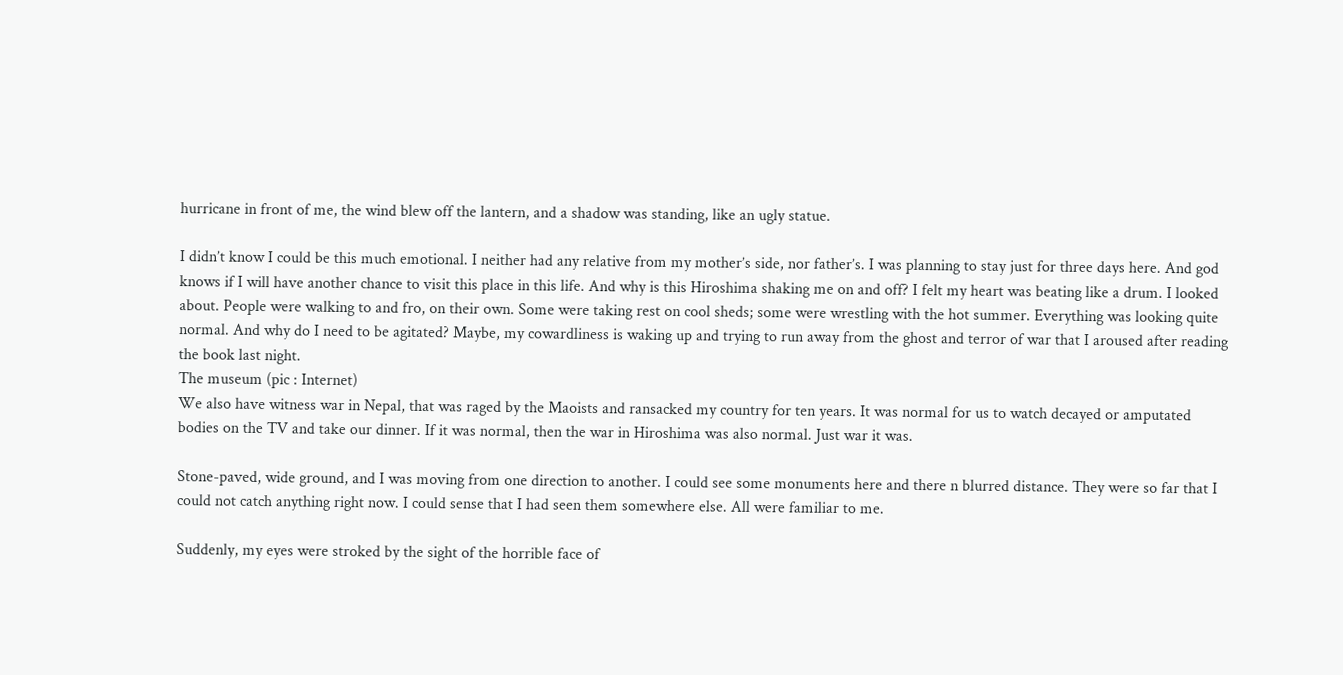hurricane in front of me, the wind blew off the lantern, and a shadow was standing, like an ugly statue.

I didn’t know I could be this much emotional. I neither had any relative from my mother’s side, nor father’s. I was planning to stay just for three days here. And god knows if I will have another chance to visit this place in this life. And why is this Hiroshima shaking me on and off? I felt my heart was beating like a drum. I looked about. People were walking to and fro, on their own. Some were taking rest on cool sheds; some were wrestling with the hot summer. Everything was looking quite normal. And why do I need to be agitated? Maybe, my cowardliness is waking up and trying to run away from the ghost and terror of war that I aroused after reading the book last night.
The museum (pic : Internet)
We also have witness war in Nepal, that was raged by the Maoists and ransacked my country for ten years. It was normal for us to watch decayed or amputated bodies on the TV and take our dinner. If it was normal, then the war in Hiroshima was also normal. Just war it was.

Stone-paved, wide ground, and I was moving from one direction to another. I could see some monuments here and there n blurred distance. They were so far that I could not catch anything right now. I could sense that I had seen them somewhere else. All were familiar to me.

Suddenly, my eyes were stroked by the sight of the horrible face of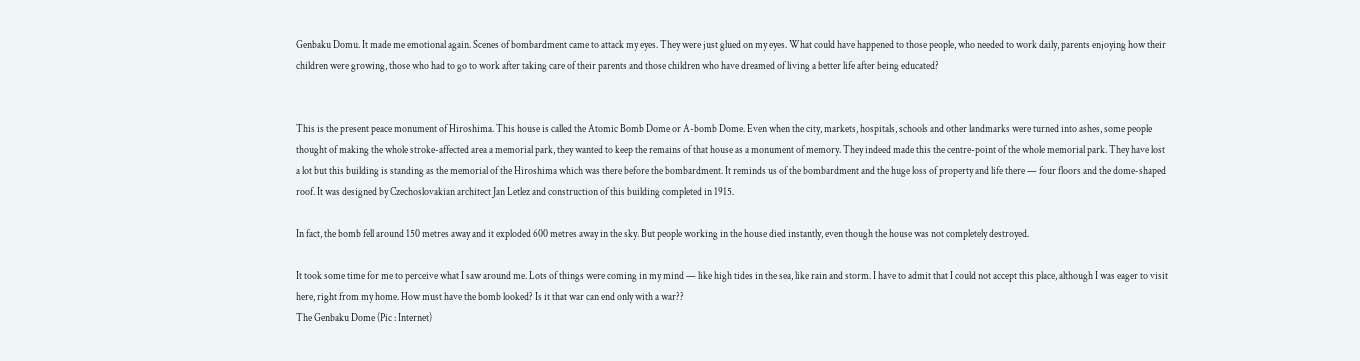Genbaku Domu. It made me emotional again. Scenes of bombardment came to attack my eyes. They were just glued on my eyes. What could have happened to those people, who needed to work daily, parents enjoying how their children were growing, those who had to go to work after taking care of their parents and those children who have dreamed of living a better life after being educated?


This is the present peace monument of Hiroshima. This house is called the Atomic Bomb Dome or A-bomb Dome. Even when the city, markets, hospitals, schools and other landmarks were turned into ashes, some people thought of making the whole stroke-affected area a memorial park, they wanted to keep the remains of that house as a monument of memory. They indeed made this the centre-point of the whole memorial park. They have lost a lot but this building is standing as the memorial of the Hiroshima which was there before the bombardment. It reminds us of the bombardment and the huge loss of property and life there — four floors and the dome-shaped roof. It was designed by Czechoslovakian architect Jan Letlez and construction of this building completed in 1915.

In fact, the bomb fell around 150 metres away and it exploded 600 metres away in the sky. But people working in the house died instantly, even though the house was not completely destroyed.

It took some time for me to perceive what I saw around me. Lots of things were coming in my mind — like high tides in the sea, like rain and storm. I have to admit that I could not accept this place, although I was eager to visit here, right from my home. How must have the bomb looked? Is it that war can end only with a war??
The Genbaku Dome (Pic : Internet)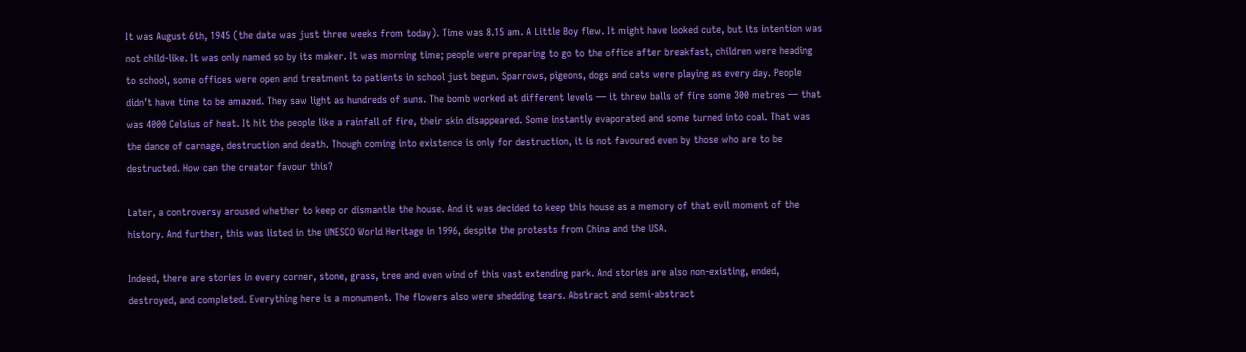It was August 6th, 1945 (the date was just three weeks from today). Time was 8.15 am. A Little Boy flew. It might have looked cute, but its intention was not child-like. It was only named so by its maker. It was morning time; people were preparing to go to the office after breakfast, children were heading to school, some offices were open and treatment to patients in school just begun. Sparrows, pigeons, dogs and cats were playing as every day. People didn’t have time to be amazed. They saw light as hundreds of suns. The bomb worked at different levels — it threw balls of fire some 300 metres — that was 4000 Celsius of heat. It hit the people like a rainfall of fire, their skin disappeared. Some instantly evaporated and some turned into coal. That was the dance of carnage, destruction and death. Though coming into existence is only for destruction, it is not favoured even by those who are to be destructed. How can the creator favour this?

Later, a controversy aroused whether to keep or dismantle the house. And it was decided to keep this house as a memory of that evil moment of the history. And further, this was listed in the UNESCO World Heritage in 1996, despite the protests from China and the USA.

Indeed, there are stories in every corner, stone, grass, tree and even wind of this vast extending park. And stories are also non-existing, ended, destroyed, and completed. Everything here is a monument. The flowers also were shedding tears. Abstract and semi-abstract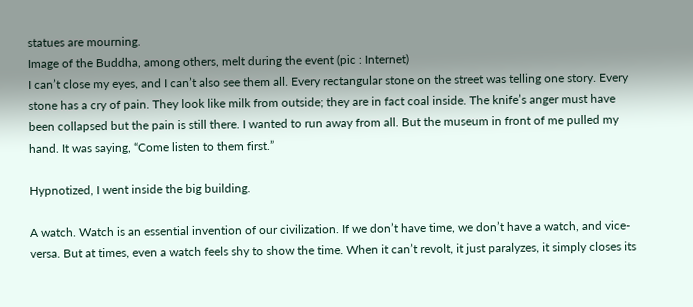statues are mourning.
Image of the Buddha, among others, melt during the event (pic : Internet)
I can’t close my eyes, and I can’t also see them all. Every rectangular stone on the street was telling one story. Every stone has a cry of pain. They look like milk from outside; they are in fact coal inside. The knife’s anger must have been collapsed but the pain is still there. I wanted to run away from all. But the museum in front of me pulled my hand. It was saying, “Come listen to them first.”

Hypnotized, I went inside the big building.

A watch. Watch is an essential invention of our civilization. If we don’t have time, we don’t have a watch, and vice-versa. But at times, even a watch feels shy to show the time. When it can’t revolt, it just paralyzes, it simply closes its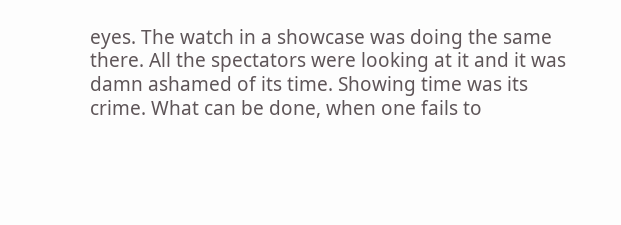eyes. The watch in a showcase was doing the same there. All the spectators were looking at it and it was damn ashamed of its time. Showing time was its crime. What can be done, when one fails to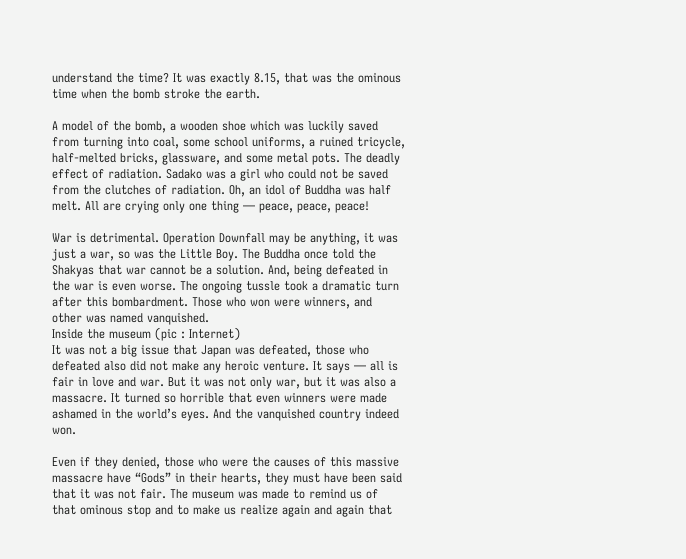understand the time? It was exactly 8.15, that was the ominous time when the bomb stroke the earth.

A model of the bomb, a wooden shoe which was luckily saved from turning into coal, some school uniforms, a ruined tricycle, half-melted bricks, glassware, and some metal pots. The deadly effect of radiation. Sadako was a girl who could not be saved from the clutches of radiation. Oh, an idol of Buddha was half melt. All are crying only one thing — peace, peace, peace!

War is detrimental. Operation Downfall may be anything, it was just a war, so was the Little Boy. The Buddha once told the Shakyas that war cannot be a solution. And, being defeated in the war is even worse. The ongoing tussle took a dramatic turn after this bombardment. Those who won were winners, and other was named vanquished.
Inside the museum (pic : Internet)
It was not a big issue that Japan was defeated, those who defeated also did not make any heroic venture. It says — all is fair in love and war. But it was not only war, but it was also a massacre. It turned so horrible that even winners were made ashamed in the world’s eyes. And the vanquished country indeed won.

Even if they denied, those who were the causes of this massive massacre have “Gods” in their hearts, they must have been said that it was not fair. The museum was made to remind us of that ominous stop and to make us realize again and again that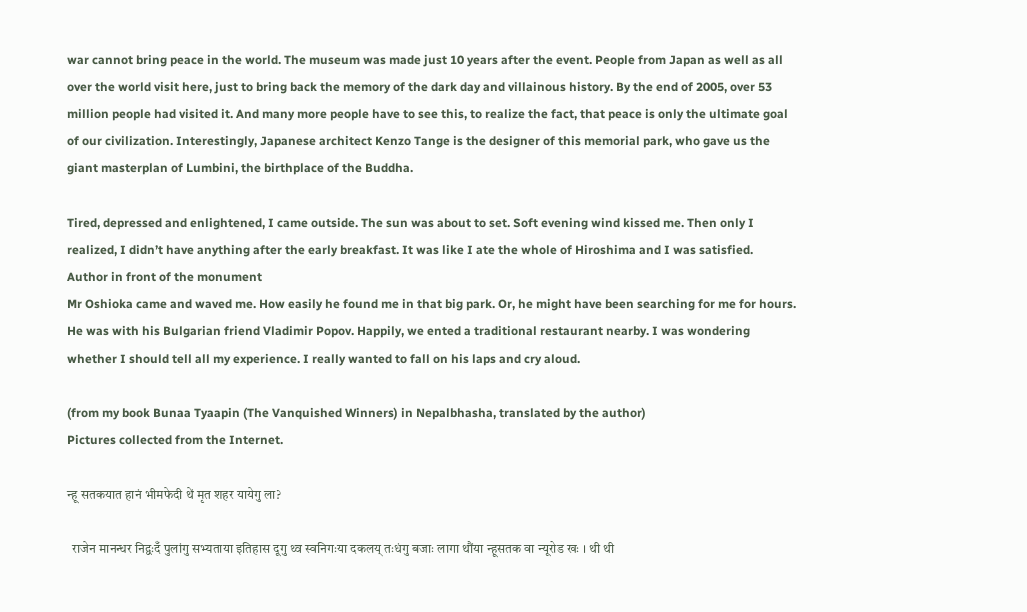war cannot bring peace in the world. The museum was made just 10 years after the event. People from Japan as well as all over the world visit here, just to bring back the memory of the dark day and villainous history. By the end of 2005, over 53 million people had visited it. And many more people have to see this, to realize the fact, that peace is only the ultimate goal of our civilization. Interestingly, Japanese architect Kenzo Tange is the designer of this memorial park, who gave us the giant masterplan of Lumbini, the birthplace of the Buddha.

Tired, depressed and enlightened, I came outside. The sun was about to set. Soft evening wind kissed me. Then only I realized, I didn’t have anything after the early breakfast. It was like I ate the whole of Hiroshima and I was satisfied.
Author in front of the monument
Mr Oshioka came and waved me. How easily he found me in that big park. Or, he might have been searching for me for hours. He was with his Bulgarian friend Vladimir Popov. Happily, we ented a traditional restaurant nearby. I was wondering whether I should tell all my experience. I really wanted to fall on his laps and cry aloud.

(from my book Bunaa Tyaapin (The Vanquished Winners) in Nepalbhasha, translated by the author)
Pictures collected from the Internet.

न्हू सतकयात हानं भीमफेदी थें मृत शहर यायेगु ला?

  राजेन मानन्धर निद्वःदँ पुलांगु सभ्यताया इतिहास दूगु थ्व स्वनिगःया दकलय् तःधंगु बजाः लागा थौंया न्हूसतक वा न्यूरोड खः । थी थी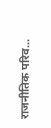राजनीतिक परिव...